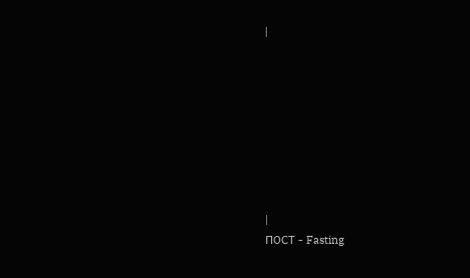|








|
ПОСТ - Fasting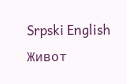Srpski English
Живот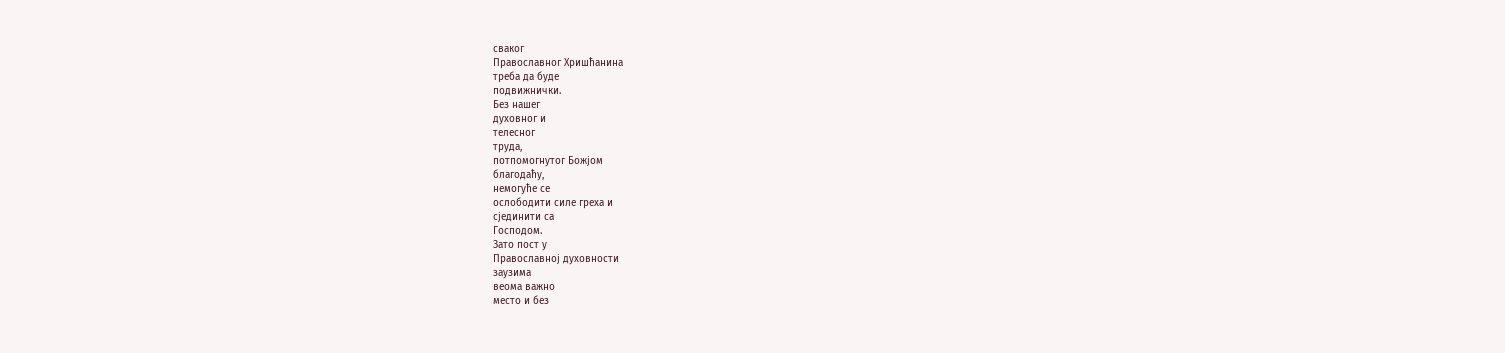сваког
Православног Хришћанина
треба да буде
подвижнички.
Без нашег
духовног и
телесног
труда,
потпомогнутог Божјом
благодаћу,
немогуће се
ослободити силе греха и
сјединити са
Господом.
Зато пост у
Православној духовности
заузима
веома важно
место и без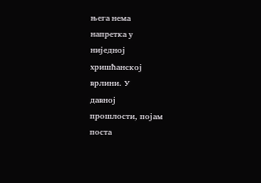њега нема
напретка у
ниједној
хришћанској
врлини. У
давној
прошлости, појам
поста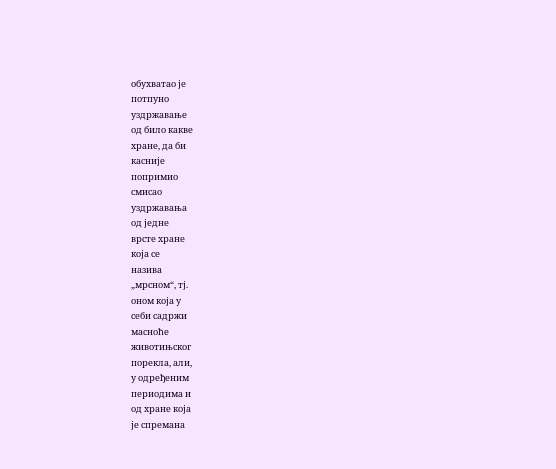обухватао је
потпуно
уздржавање
од било какве
хране, да би
касније
попримио
смисао
уздржавања
од једне
врсте хране
која се
назива
„мрсном“, тј.
оном која у
себи садржи
масноће
животињског
порекла, али,
у одређеним
периодима и
од хране која
је спремана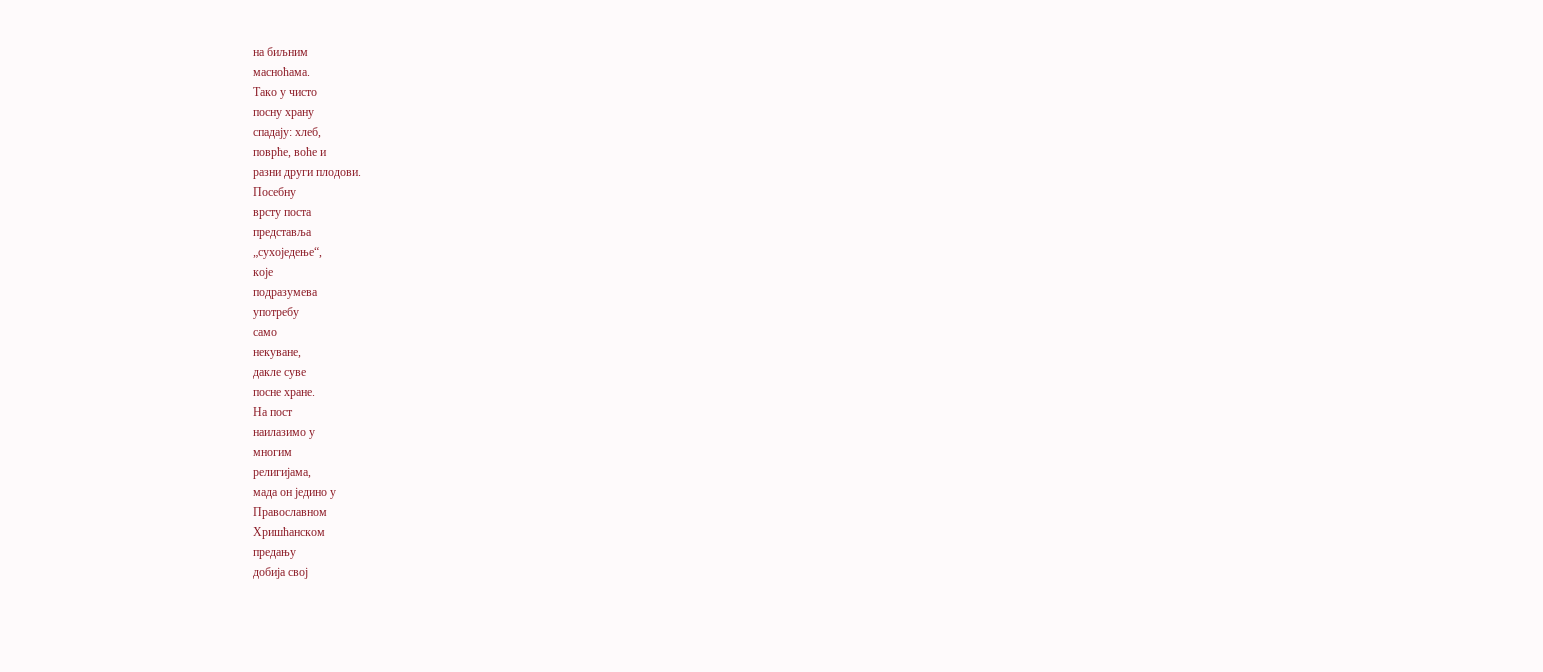на биљним
масноћама.
Тако у чисто
посну храну
спадају: хлеб,
поврће, воће и
разни други плодови.
Посебну
врсту поста
представља
„сухоједење“,
које
подразумева
употребу
само
некуване,
дакле суве
посне хране.
На пост
наилазимо у
многим
религијама,
мада он једино у
Православном
Хришћанском
предању
добија свој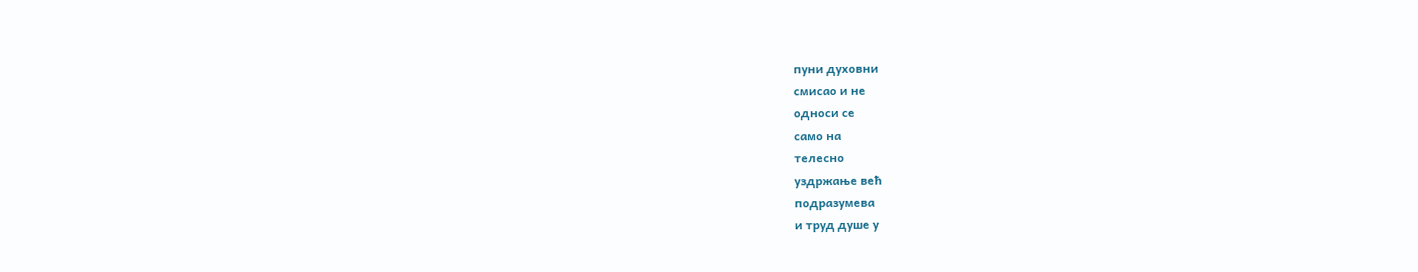пуни духовни
смисао и не
односи се
само на
телесно
уздржање већ
подразумева
и труд душе у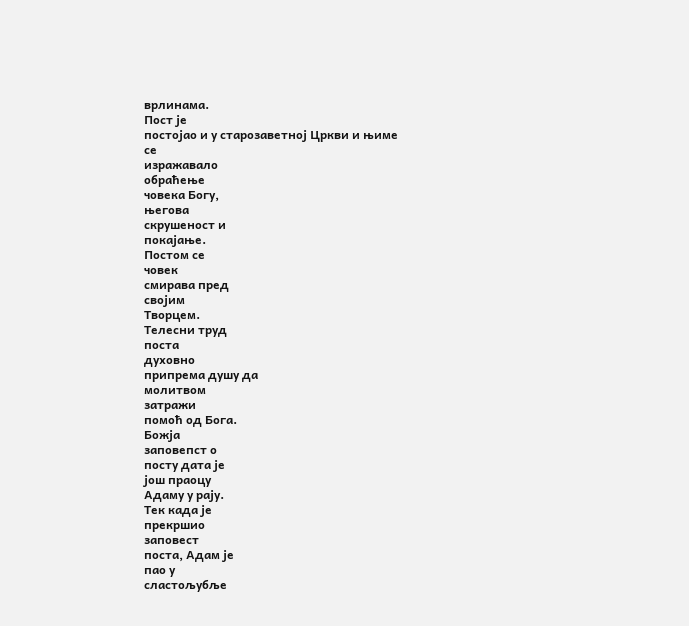врлинама.
Пост је
постојао и у старозаветној Цркви и њиме
се
изражавало
обраћење
човека Богу,
његова
скрушеност и
покајање.
Постом се
човек
смирава пред
својим
Творцем.
Телесни труд
поста
духовно
припрема душу да
молитвом
затражи
помоћ од Бога.
Божја
заповепст о
посту дата је
још праоцу
Адаму у рају.
Тек када је
прекршио
заповест
поста, Адам је
пао у
сластољубље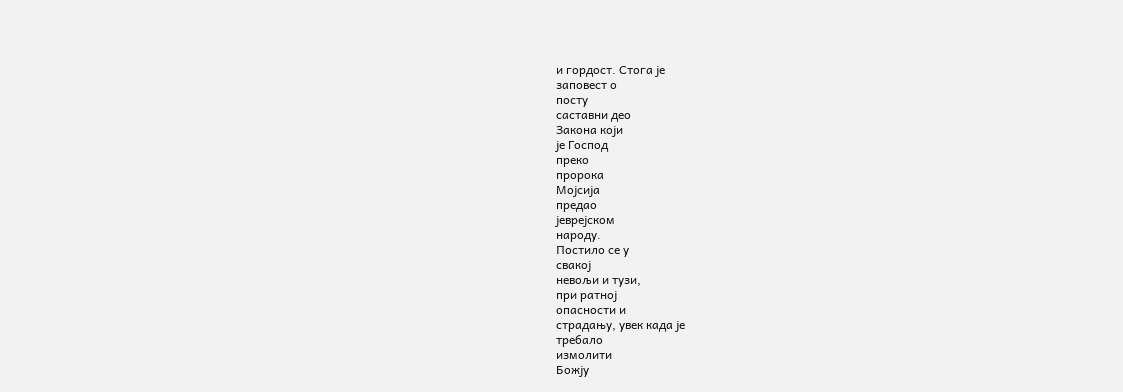и гордост. Стога је
заповест о
посту
саставни део
Закона који
је Господ
преко
пророка
Мојсија
предао
јеврејском
народу.
Постило се у
свакој
невољи и тузи,
при ратној
опасности и
страдању, увек када је
требало
измолити
Божју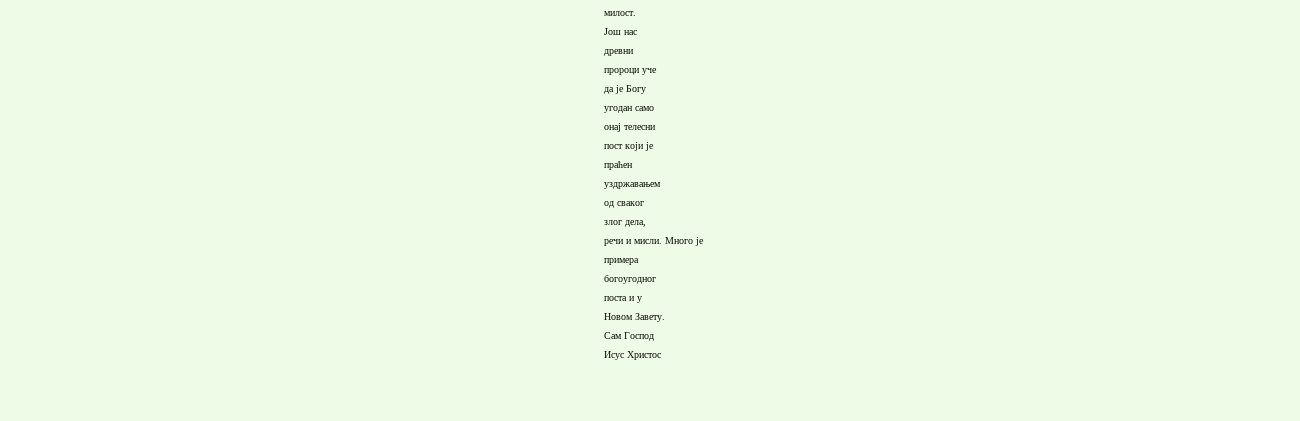милост.
Још нас
древни
пророци уче
да је Богу
угодан само
онај телесни
пост који је
праћен
уздржавањем
од сваког
злог дела,
речи и мисли. Много је
примера
богоугодног
поста и у
Новом Завету.
Сам Господ
Исус Христос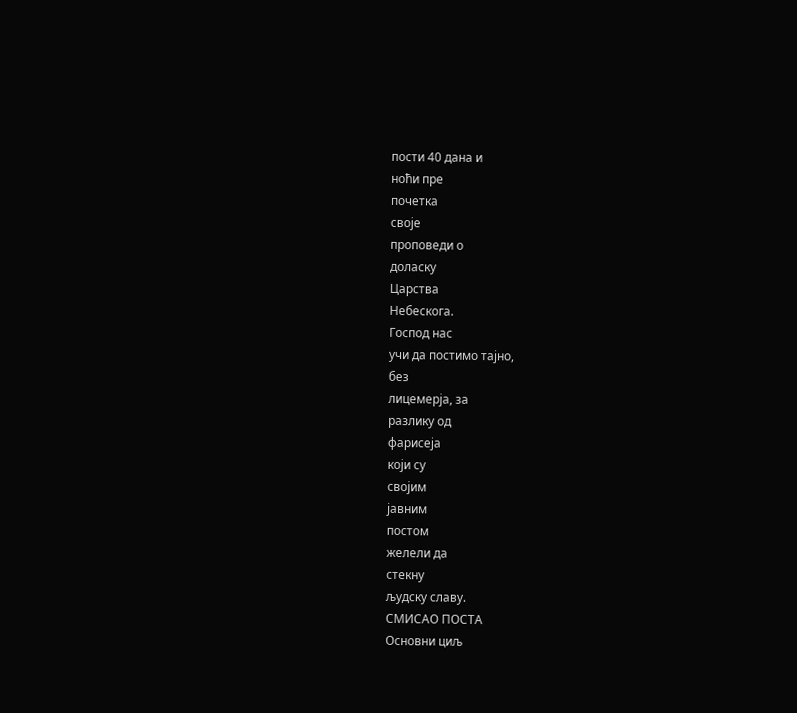пости 40 дана и
ноћи пре
почетка
своје
проповеди о
доласку
Царства
Небескога.
Господ нас
учи да постимо тајно,
без
лицемерја, за
разлику од
фарисеја
који су
својим
јавним
постом
желели да
стекну
људску славу.
СМИСАО ПОСТА
Основни циљ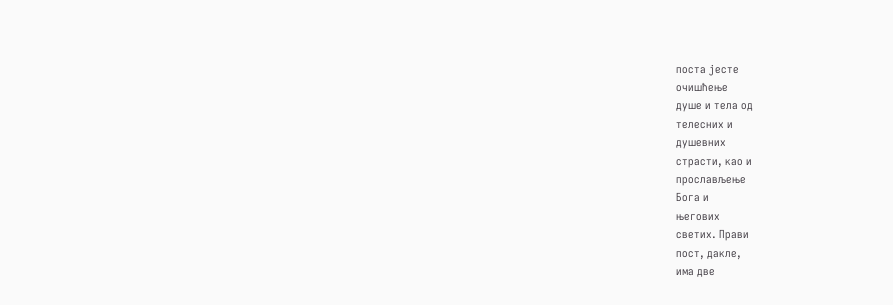поста јесте
очишћење
душе и тела од
телесних и
душевних
страсти, као и
прослављење
Бога и
његових
светих. Прави
пост, дакле,
има две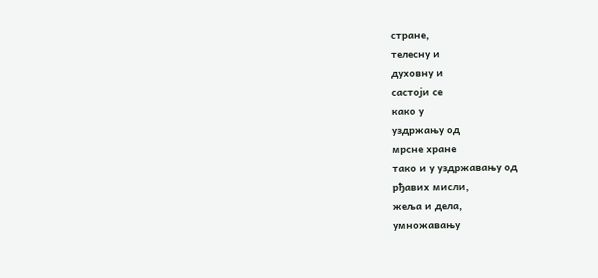стране,
телесну и
духовну и
састоји се
како у
уздржању од
мрсне хране
тако и у уздржавању од
рђавих мисли,
жеља и дела,
умножавању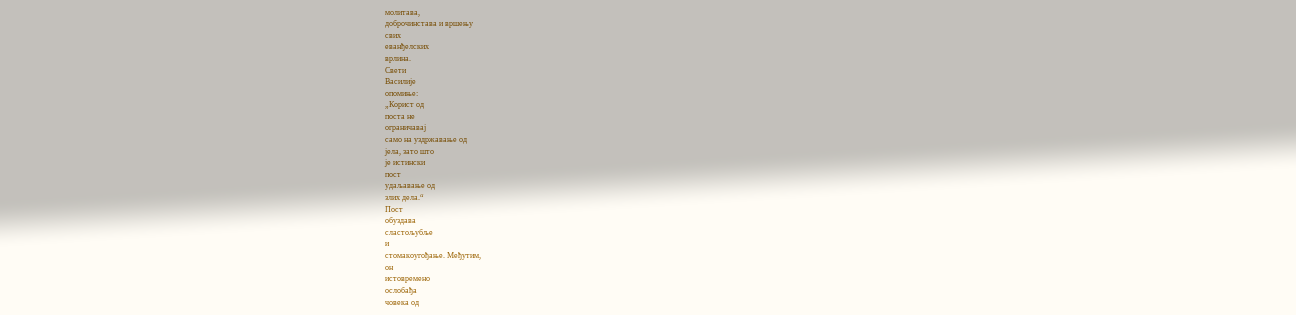молитава,
доброчинстава и вршењу
свих
еванђелских
врлина.
Свети
Василије
опомиње:
„Корист од
поста не
ограничавај
само на уздржавање од
јела, зато што
је истински
пост
удаљавање од
злих дела.“
Пост
обуздава
сластољубље
и
стомакоугођање. Међутим,
он
истовремено
ослобађа
човека од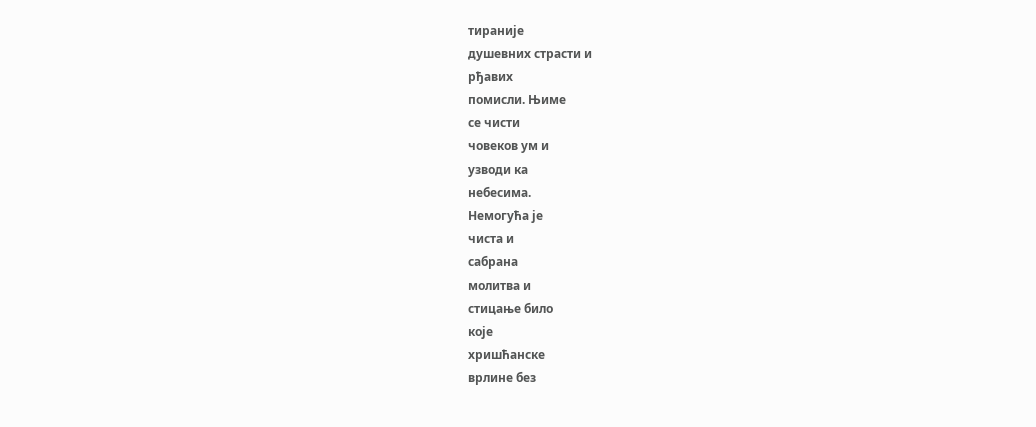тираније
душевних страсти и
рђавих
помисли. Њиме
се чисти
човеков ум и
узводи ка
небесима.
Немогућа је
чиста и
сабрана
молитва и
стицање било
које
хришћанске
врлине без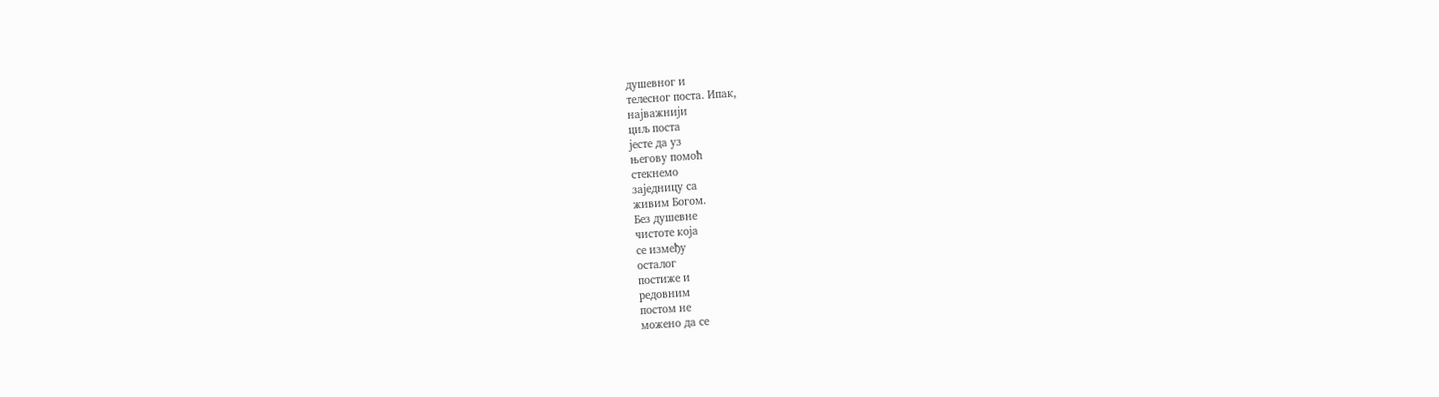душевног и
телесног поста. Ипак,
најважнији
циљ поста
јесте да уз
његову помоћ
стекнемо
заједницу са
живим Богом.
Без душевне
чистоте која
се између
осталог
постиже и
редовним
постом не
можено да се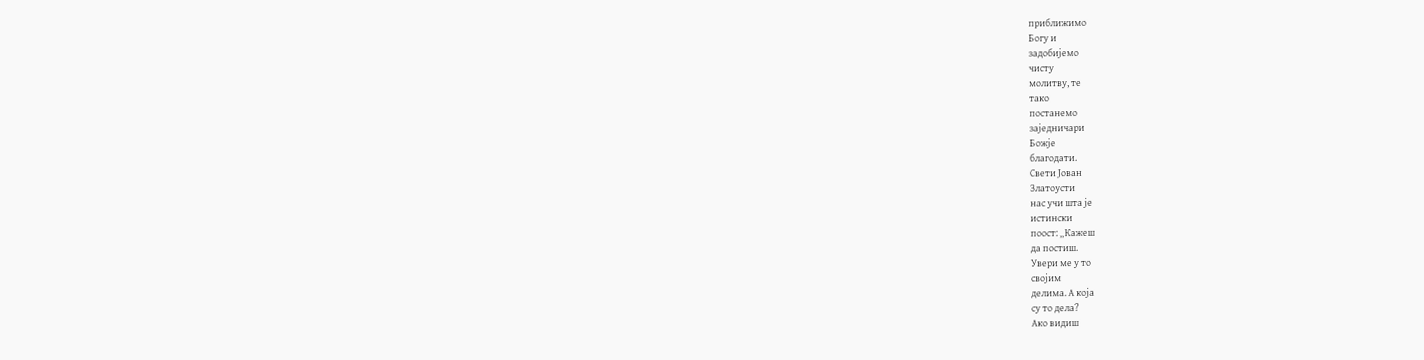приближимо
Богу и
задобијемо
чисту
молитву, те
тако
постанемо
заједничари
Божје
благодати.
Свети Јован
Златоусти
нас учи шта је
истински
поост: „Кажеш
да постиш.
Увери ме у то
својим
делима. А која
су то дела?
Ако видиш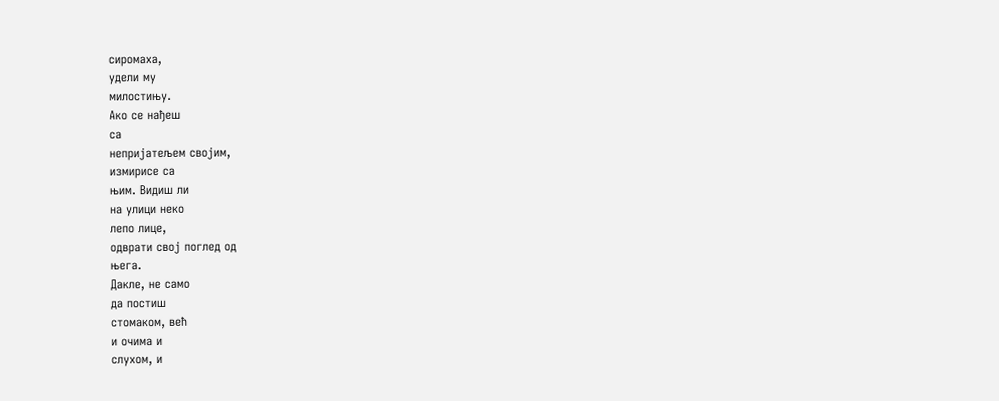сиромаха,
удели му
милостињу.
Ако се нађеш
са
непријатељем својим,
измирисе са
њим. Видиш ли
на улици неко
лепо лице,
одврати свој поглед од
њега.
Дакле, не само
да постиш
стомаком, већ
и очима и
слухом, и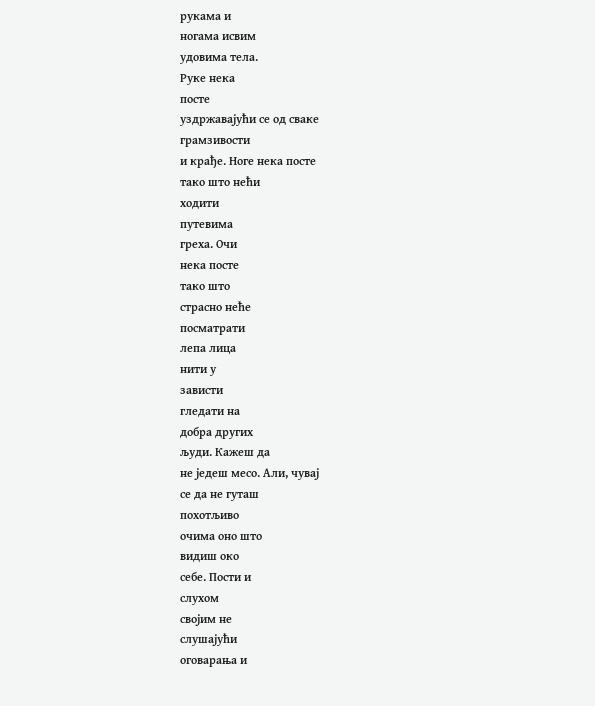рукама и
ногама исвим
удовима тела.
Руке нека
посте
уздржавајући се од сваке
грамзивости
и крађе. Ноге нека посте
тако што нећи
ходити
путевима
греха. Очи
нека посте
тако што
страсно неће
посматрати
лепа лица
нити у
зависти
гледати на
добра других
људи. Кажеш да
не једеш месо. Али, чувај
се да не гуташ
похотљиво
очима оно што
видиш око
себе. Пости и
слухом
својим не
слушајући
оговарања и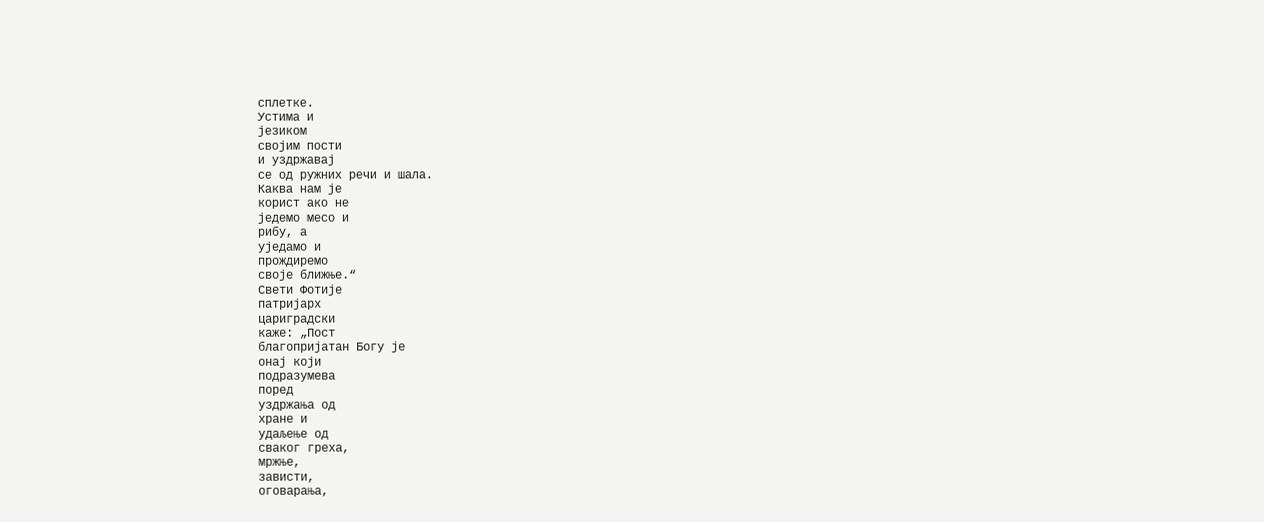сплетке.
Устима и
језиком
својим пости
и уздржавај
се од ружних речи и шала.
Каква нам је
корист ако не
једемо месо и
рибу, а
уједамо и
прождиремо
своје ближње.“
Свети Фотије
патријарх
цариградски
каже: „Пост
благопријатан Богу је
онај који
подразумева
поред
уздржања од
хране и
удаљење од
сваког греха,
мржње,
зависти,
оговарања,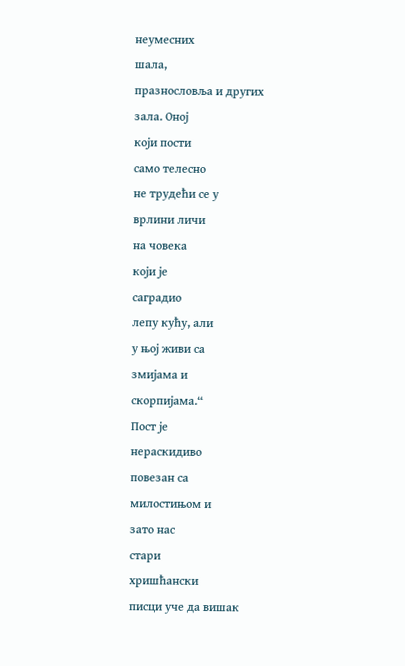неумесних
шала,
празнословља и других
зала. Оној
који пости
само телесно
не трудећи се у
врлини личи
на човека
који је
саградио
лепу кућу, али
у њој живи са
змијама и
скорпијама.“
Пост је
нераскидиво
повезан са
милостињом и
зато нас
стари
хришћански
писци уче да вишак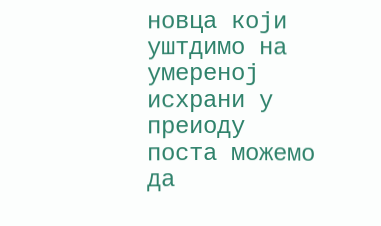новца који
уштдимо на
умереној
исхрани у
преиоду
поста можемо
да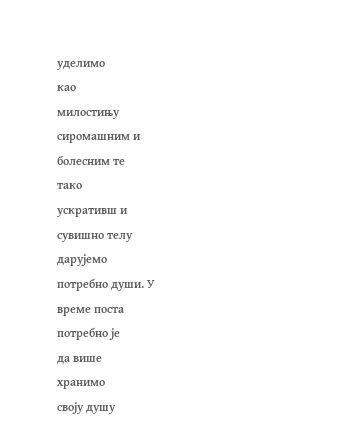уделимо
као
милостињу
сиромашним и
болесним те
тако
ускративш и
сувишно телу
дарујемо
потребно души. У
време поста
потребно је
да више
хранимо
своју душу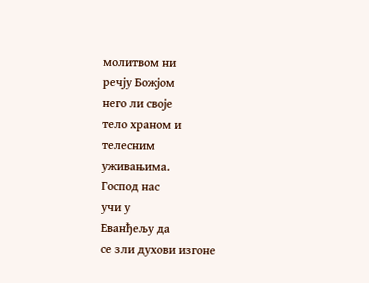молитвом ни
речју Божјом
него ли своје
тело храном и
телесним
уживањима.
Господ нас
учи у
Еванђељу да
се зли духови изгоне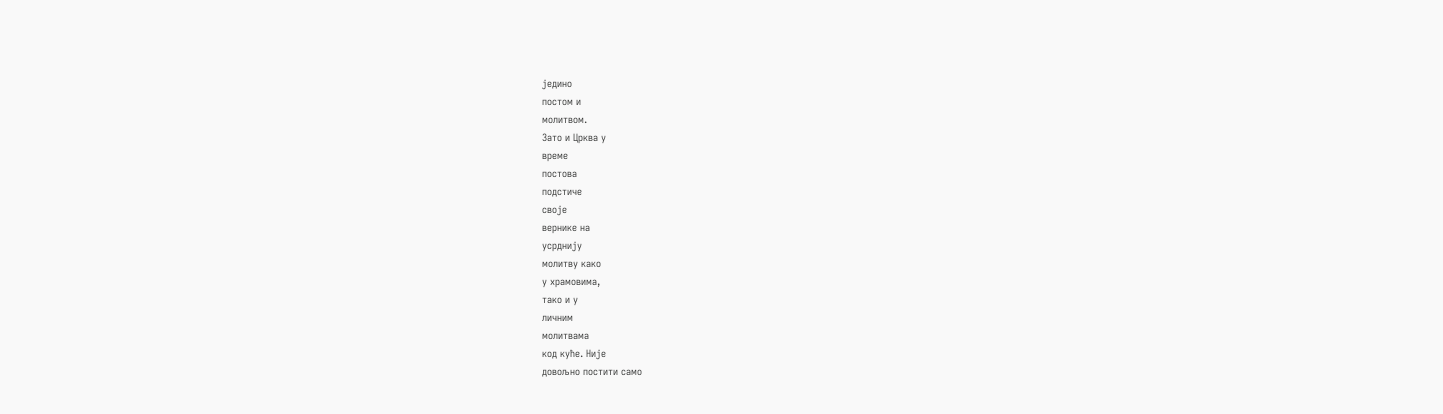једино
постом и
молитвом.
Зато и Црква у
време
постова
подстиче
своје
вернике на
усрднију
молитву како
у храмовима,
тако и у
личним
молитвама
код куће. Није
довољно постити само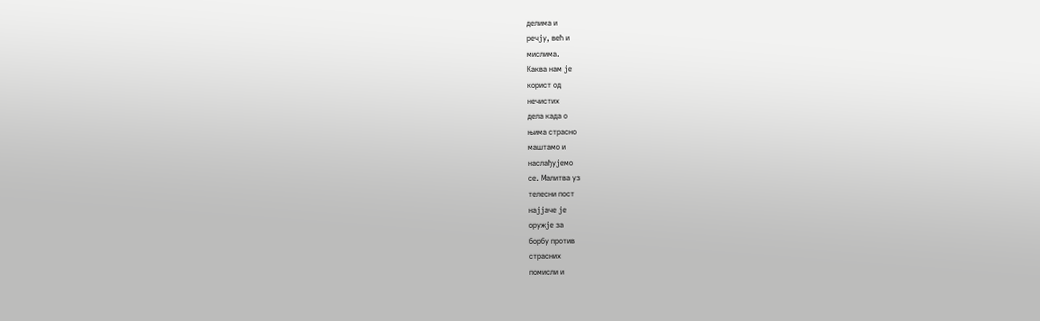делима и
речју, већ и
мислима.
Каква нам је
корист од
нечистих
дела када о
њима страсно
маштамо и
наслађујемо
се. Малитва уз
телесни пост
најјаче је
оружје за
борбу против
страсних
помисли и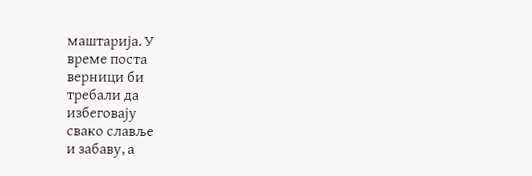маштарија. У
време поста
верници би
требали да
избеговају
свако славље
и забаву, а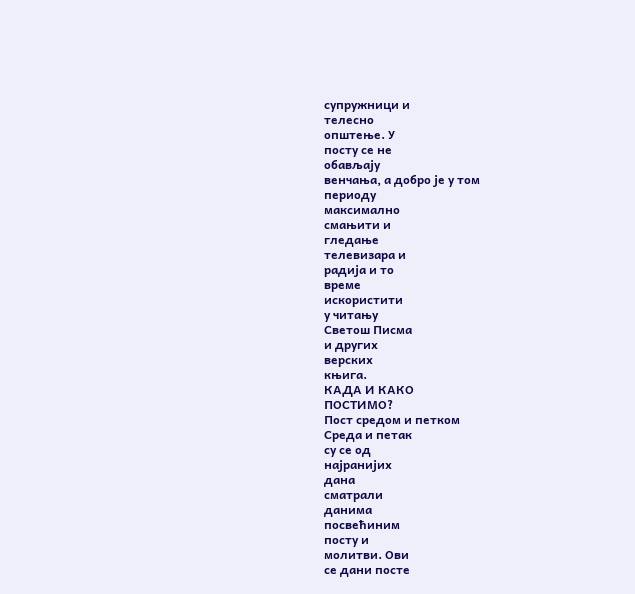супружници и
телесно
општење. У
посту се не
обављају
венчања, а добро је у том
периоду
максимално
смањити и
гледање
телевизара и
радија и то
време
искористити
у читању
Светош Писма
и других
верских
књига.
КАДА И КАКО
ПОСТИМО?
Пост средом и петком
Среда и петак
су се од
најранијих
дана
сматрали
данима
посвећиним
посту и
молитви. Ови
се дани посте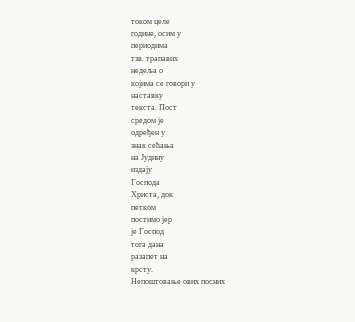током целе
године, осим у
периодима
тзв. трапавих
недеља о
којима се говори у
наставку
текста. Пост
средом је
одређен у
знак сећања
на Јудину
издају
Господа
Христа, док
петком
постимо јер
је Господ
тога дана
разапет на
крсту.
Непоштовање ових посних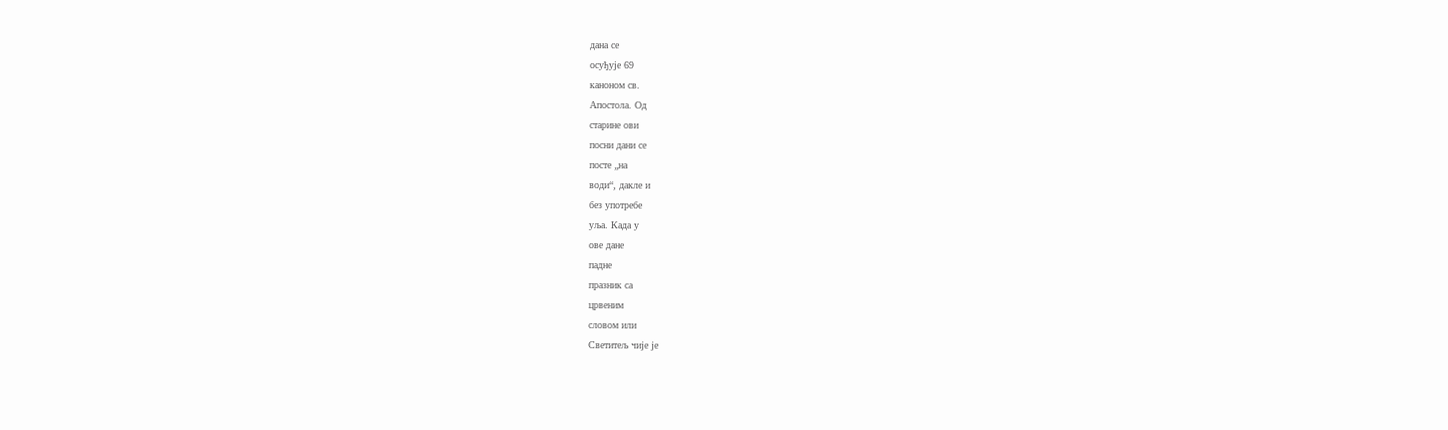дана се
осуђује 69
каноном св.
Апостола. Од
старине ови
посни дани се
посте „на
води“, дакле и
без употребе
уља. Када у
ове дане
падне
празник са
црвеним
словом или
Светитељ чије је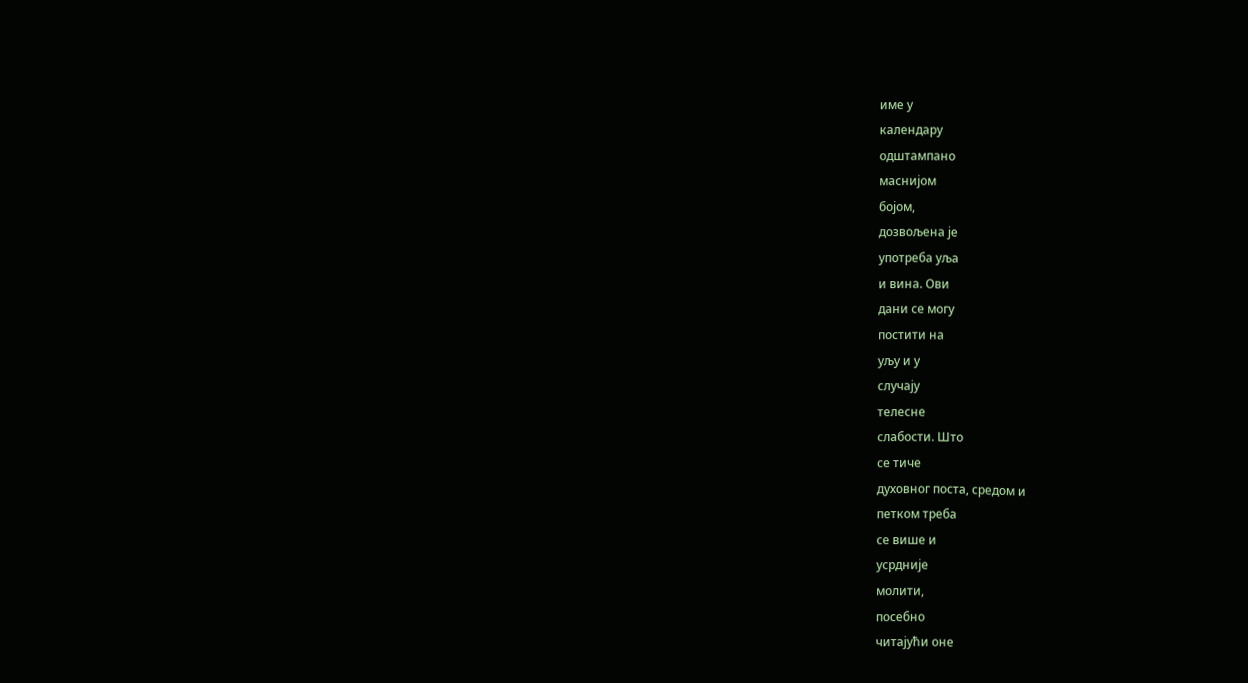име у
календару
одштампано
маснијом
бојом,
дозвољена је
употреба уља
и вина. Ови
дани се могу
постити на
уљу и у
случају
телесне
слабости. Што
се тиче
духовног поста, средом и
петком треба
се више и
усрдније
молити,
посебно
читајући оне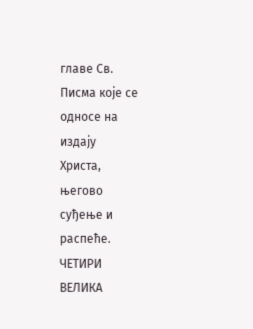главе Св.
Писма које се
односе на
издају
Христа,
његово
суђење и
распеће.
ЧЕТИРИ
ВЕЛИКА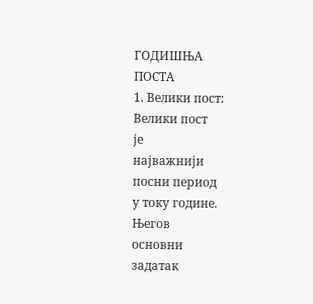ГОДИШЊА
ПОСТА
1. Велики пост:
Велики пост
је
најважнији
посни период
у току године.
Његов
основни
задатак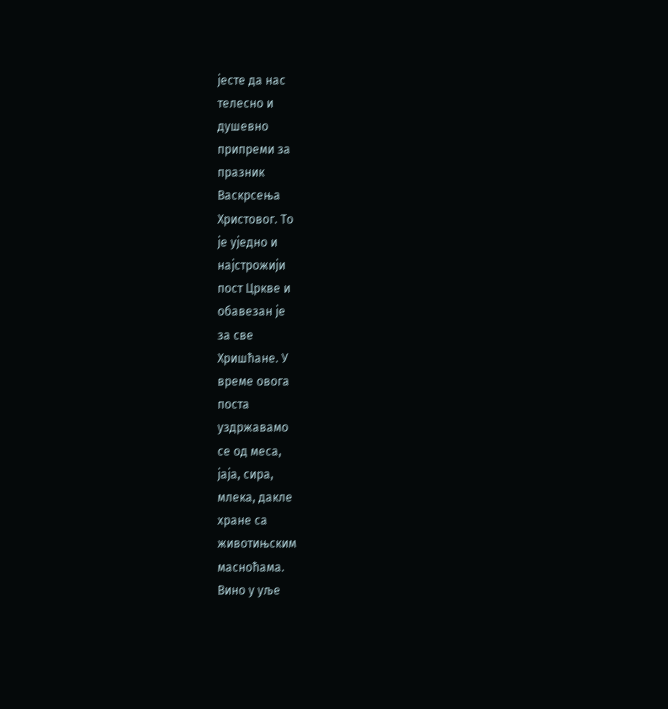јесте да нас
телесно и
душевно
припреми за
празник
Васкрсења
Христовог. То
је уједно и
најстрожији
пост Цркве и
обавезан је
за све
Хришћане. У
време овога
поста
уздржавамо
се од меса,
јаја, сира,
млека, дакле
хране са
животињским
масноћама.
Вино у уље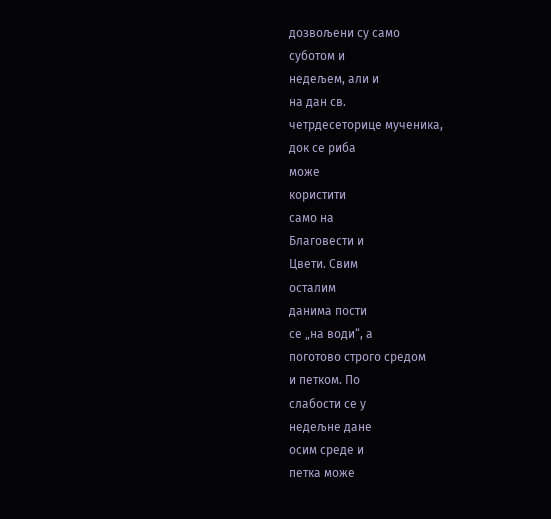дозвољени су само
суботом и
недељем, али и
на дан св.
четрдесеторице мученика,
док се риба
може
користити
само на
Благовести и
Цвети. Свим
осталим
данима пости
се „на води“, а
поготово строго средом
и петком. По
слабости се у
недељне дане
осим среде и
петка може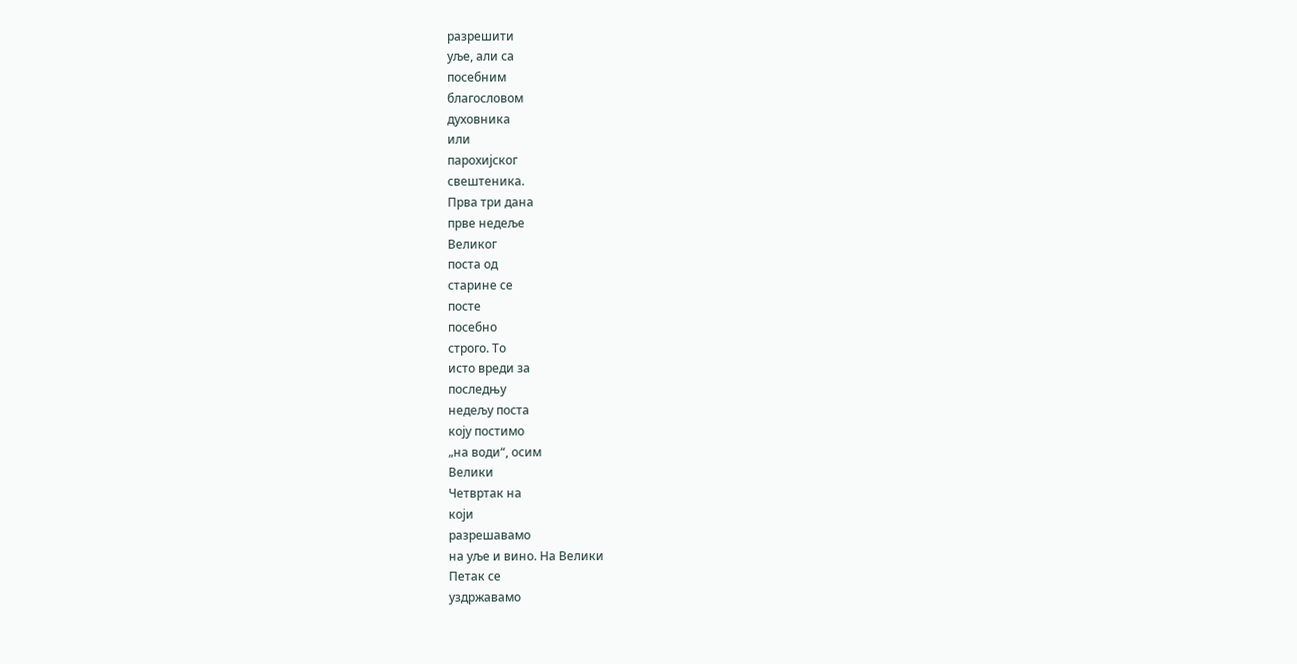разрешити
уље, али са
посебним
благословом
духовника
или
парохијског
свештеника.
Прва три дана
прве недеље
Великог
поста од
старине се
посте
посебно
строго. То
исто вреди за
последњу
недељу поста
коју постимо
„на води“, осим
Велики
Четвртак на
који
разрешавамо
на уље и вино. На Велики
Петак се
уздржавамо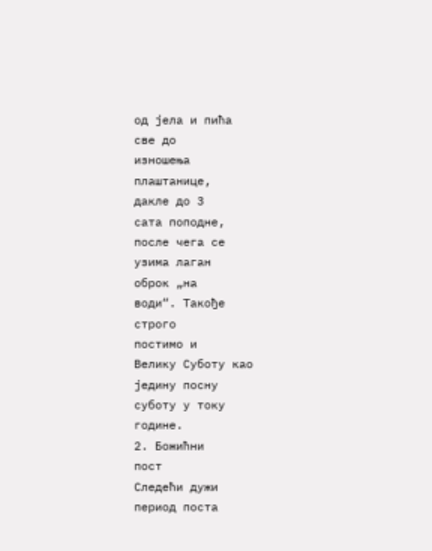од јела и пића
све до
изношења
плаштанице,
дакле до 3
сата поподне,
после чега се
узима лаган
оброк „на
води“. Такође
строго
постимо и
Велику Суботу као
једину посну
суботу у току
године.
2. Божићни
пост
Следећи дужи
период поста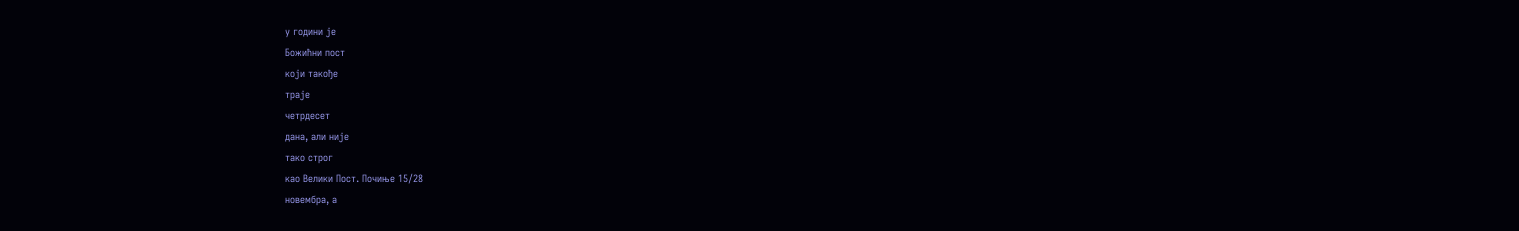у години је
Божићни пост
који такође
траје
четрдесет
дана, али није
тако строг
као Велики Пост. Почиње 15/28
новембра, а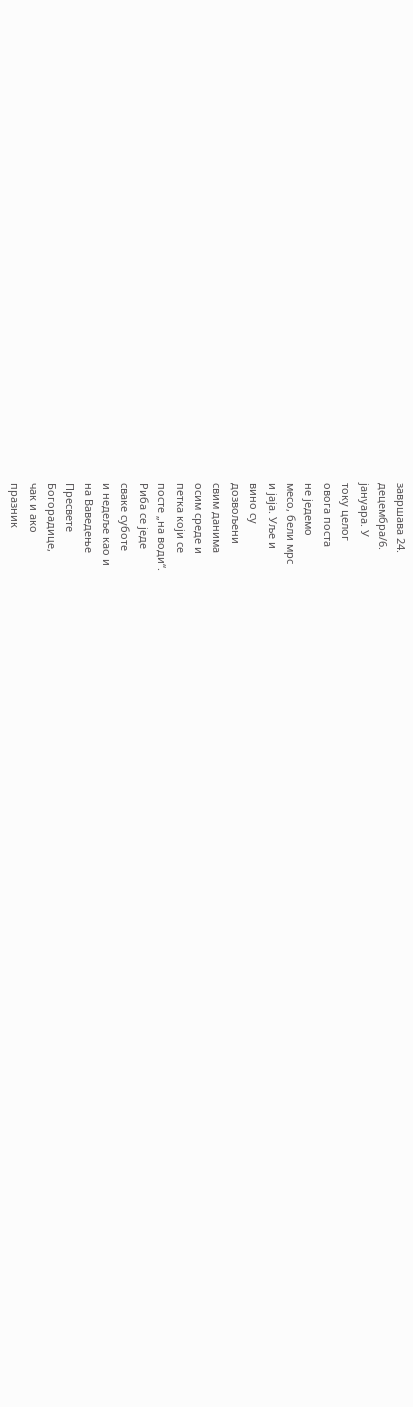завршава 24.
децембра/6.
јануара. У
току целог
овога поста
не једемо
месо, бели мрс
и јаја. Уље и
вино су
дозвољени
свим данима
осим среде и
петка који се
посте „на води“.
Риба се једе
сваке суботе
и недеље као и
на Ваведење
Пресвете
Богорадице,
чак и ако
празник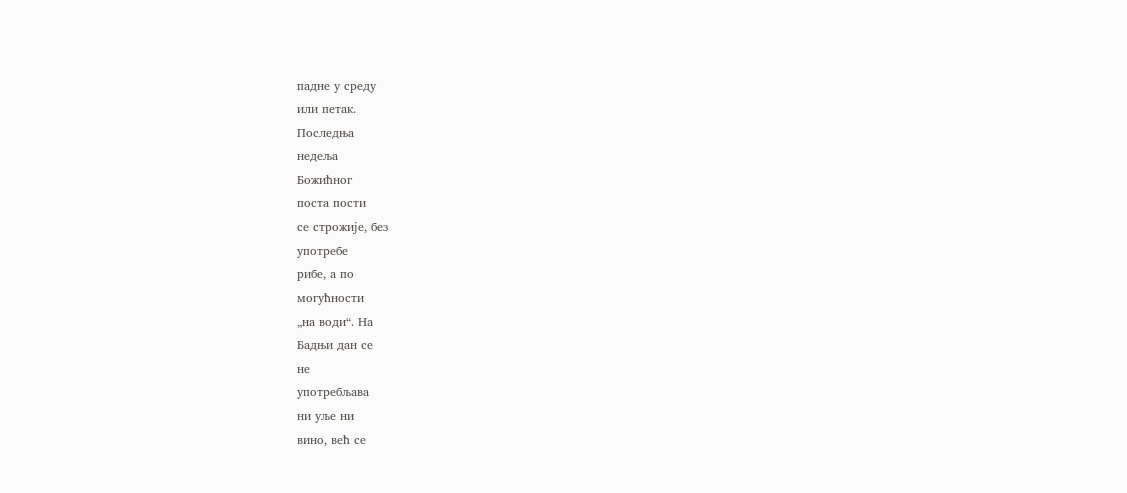падне у среду
или петак.
Последња
недеља
Божићног
поста пости
се строжије, без
употребе
рибе, а по
могућности
„на води“. На
Бадњи дан се
не
употребљава
ни уље ни
вино, већ се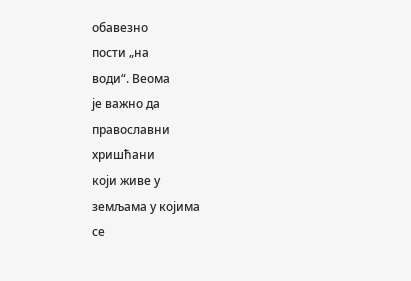обавезно
пости „на
води“. Веома
је важно да
православни
хришћани
који живе у
земљама у којима
се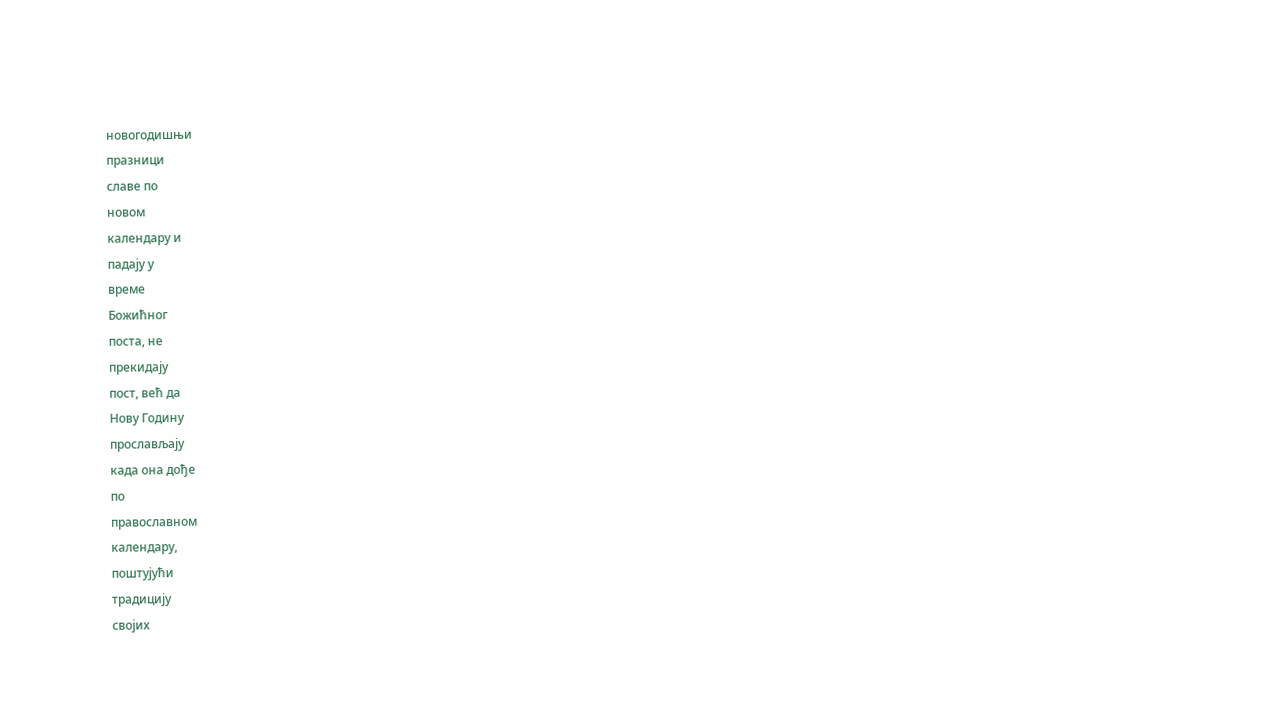новогодишњи
празници
славе по
новом
календару и
падају у
време
Божићног
поста, не
прекидају
пост, већ да
Нову Годину
прослављају
када она дође
по
православном
календару,
поштујући
традицију
својих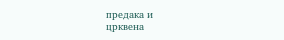предака и
црквена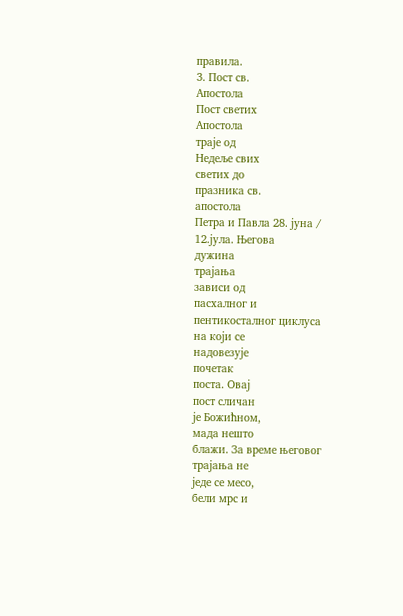правила.
3. Пост св.
Апостола
Пост светих
Апостола
траје од
Недеље свих
светих до
празника св.
апостола
Петра и Павла 28. јуна /
12.јула. Његова
дужина
трајања
зависи од
пасхалног и
пентикосталног циклуса
на који се
надовезује
почетак
поста. Овај
пост сличан
је Божићном,
мада нешто
блажи. За време његовог
трајања не
једе се месо,
бели мрс и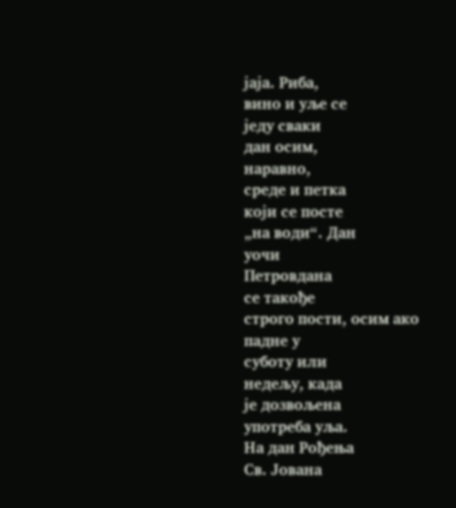јаја. Риба,
вино и уље се
једу сваки
дан осим,
наравно,
среде и петка
који се посте
„на води“. Дан
уочи
Петровдана
се такође
строго пости, осим ако
падне у
суботу или
недељу, када
је дозвољена
употреба уља.
На дан Рођења
Св. Јована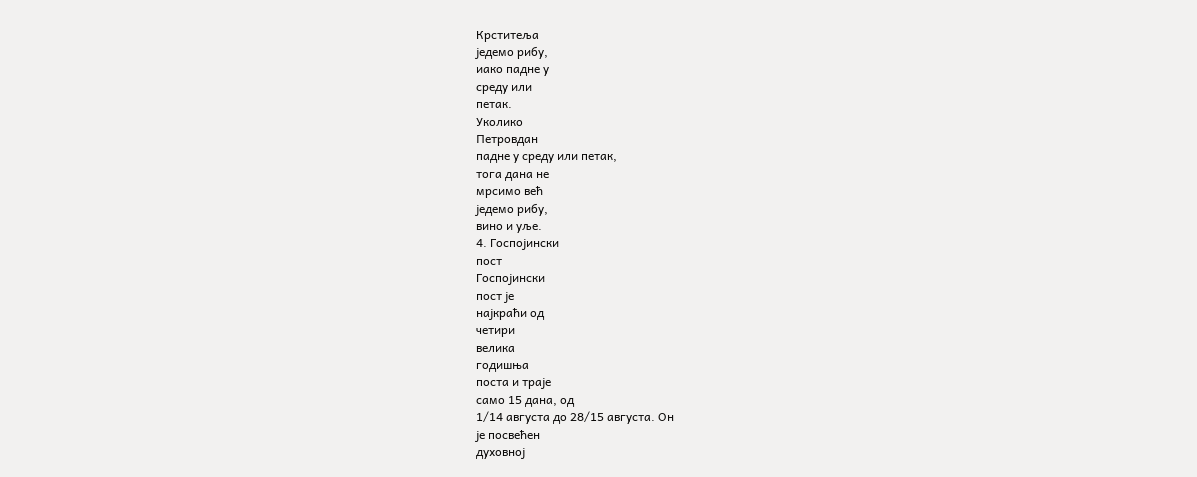Крститеља
једемо рибу,
иако падне у
среду или
петак.
Уколико
Петровдан
падне у среду или петак,
тога дана не
мрсимо већ
једемо рибу,
вино и уље.
4. Госпојински
пост
Госпојински
пост је
најкраћи од
четири
велика
годишња
поста и траје
само 15 дана, од
1/14 августа до 28/15 августа. Он
је посвећен
духовној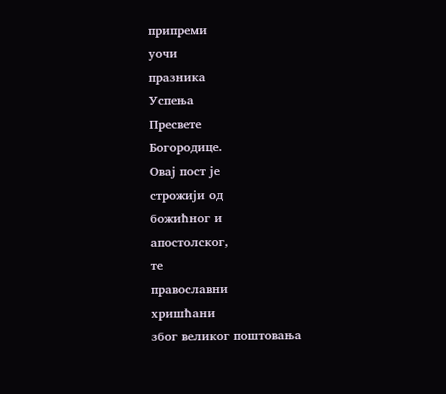припреми
уочи
празника
Успења
Пресвете
Богородице.
Овај пост је
строжији од
божићног и
апостолског,
те
православни
хришћани
због великог поштовања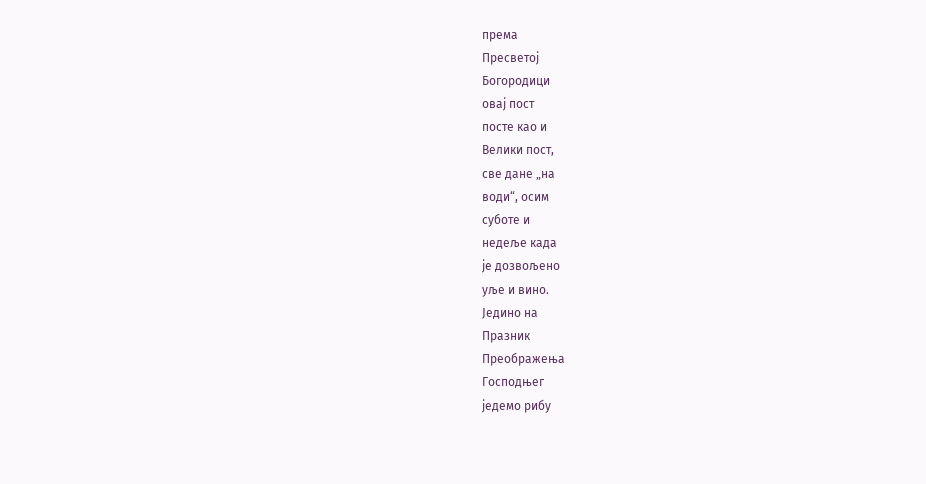према
Пресветој
Богородици
овај пост
посте као и
Велики пост,
све дане „на
води“, осим
суботе и
недеље када
је дозвољено
уље и вино.
Једино на
Празник
Преображења
Господњег
једемо рибу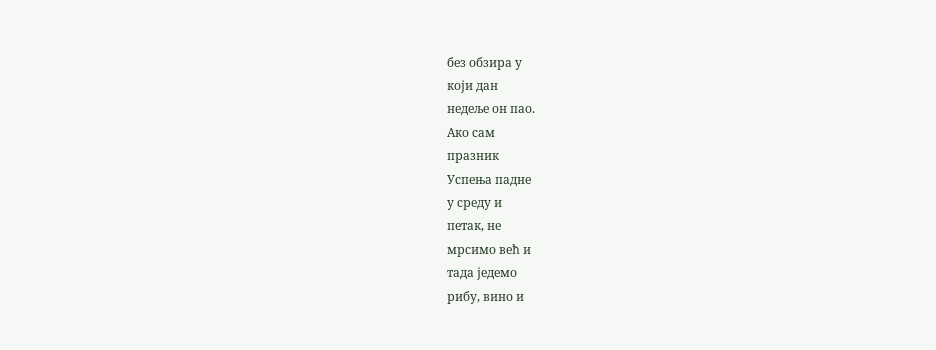без обзира у
који дан
недеље он пао.
Ако сам
празник
Успења падне
у среду и
петак, не
мрсимо већ и
тада једемо
рибу, вино и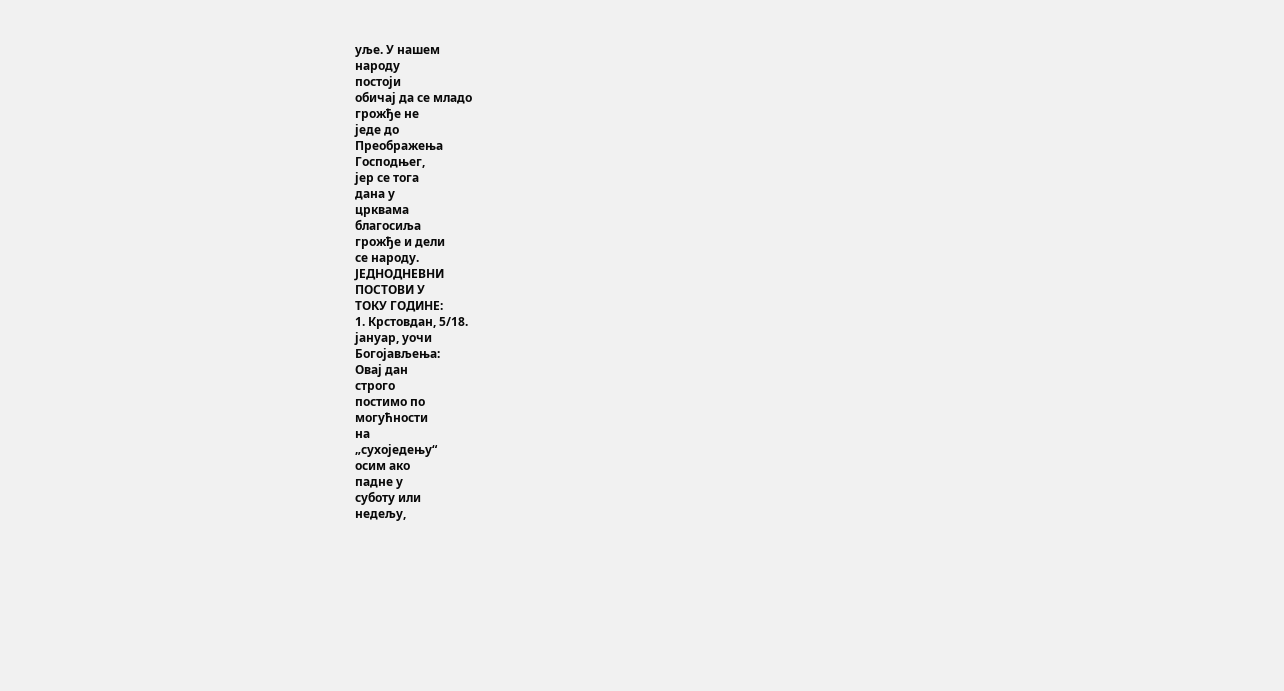уље. У нашем
народу
постоји
обичај да се младо
грожђе не
једе до
Преображења
Господњег,
јер се тога
дана у
црквама
благосиља
грожђе и дели
се народу.
ЈЕДНОДНЕВНИ
ПОСТОВИ У
ТОКУ ГОДИНЕ:
1. Крстовдан, 5/18.
јануар, уочи
Богојављења:
Овај дан
строго
постимо по
могућности
на
„сухоједењу“
осим ако
падне у
суботу или
недељу,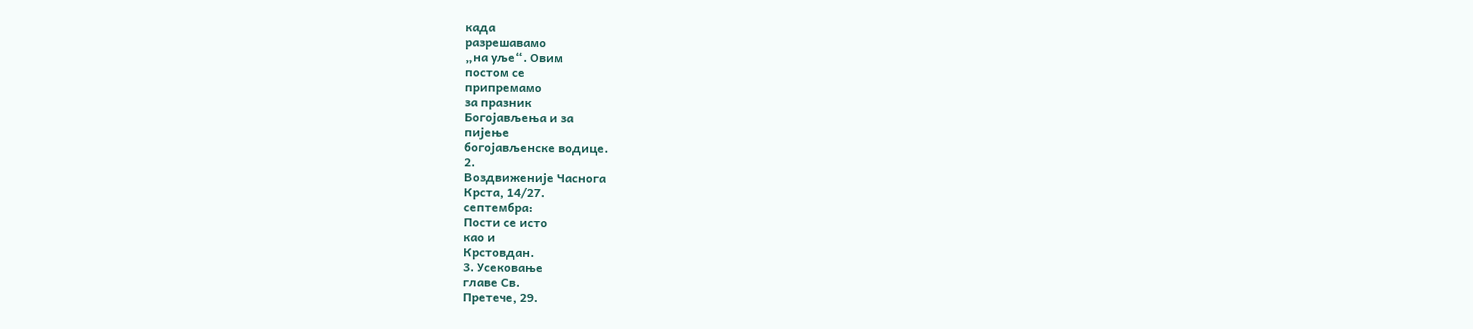када
разрешавамо
„на уље“. Овим
постом се
припремамо
за празник
Богојављења и за
пијење
богојављенске водице.
2.
Воздвиженије Часнога
Крста, 14/27.
септембра:
Пости се исто
као и
Крстовдан.
3. Усековање
главе Св.
Претече, 29.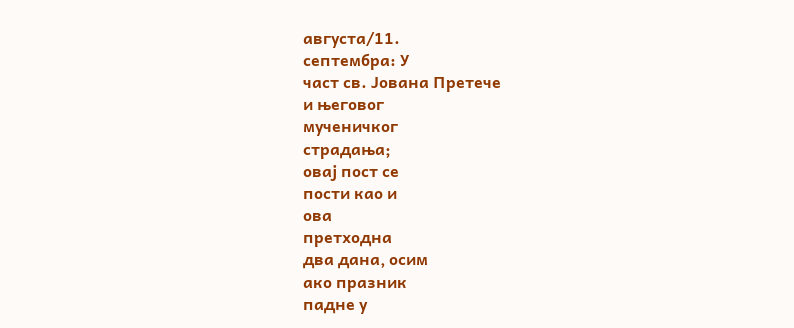августа/11.
септембра: У
част св. Јована Претече
и његовог
мученичког
страдања;
овај пост се
пости као и
ова
претходна
два дана, осим
ако празник
падне у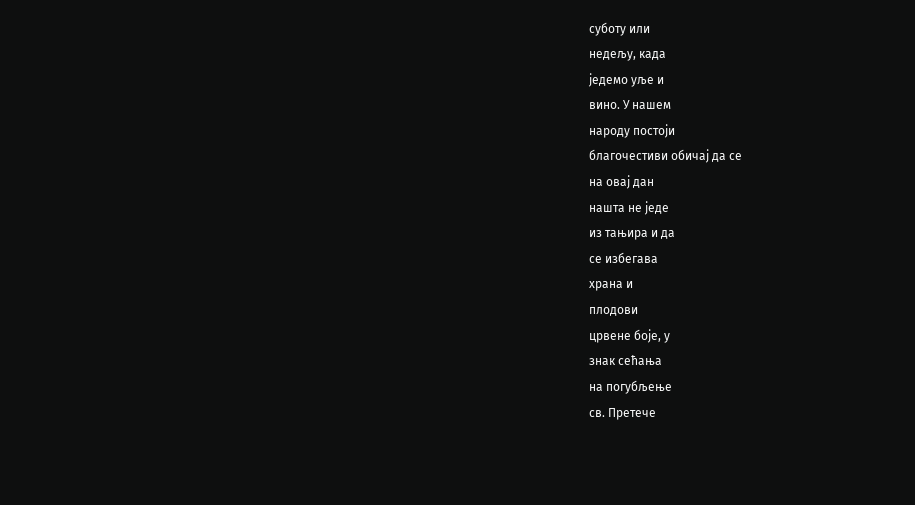суботу или
недељу, када
једемо уље и
вино. У нашем
народу постоји
благочестиви обичај да се
на овај дан
нашта не једе
из тањира и да
се избегава
храна и
плодови
црвене боје, у
знак сећања
на погубљење
св. Претече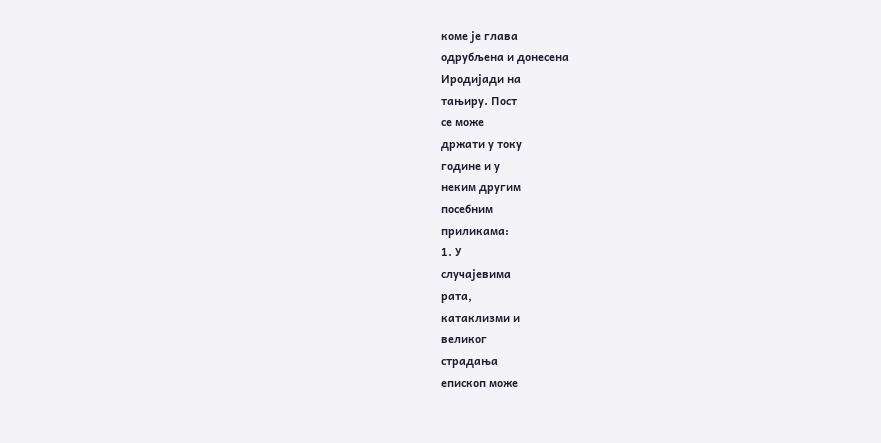коме је глава
одрубљена и донесена
Иродијади на
тањиру. Пост
се може
држати у току
године и у
неким другим
посебним
приликама:
1. У
случајевима
рата,
катаклизми и
великог
страдања
епископ може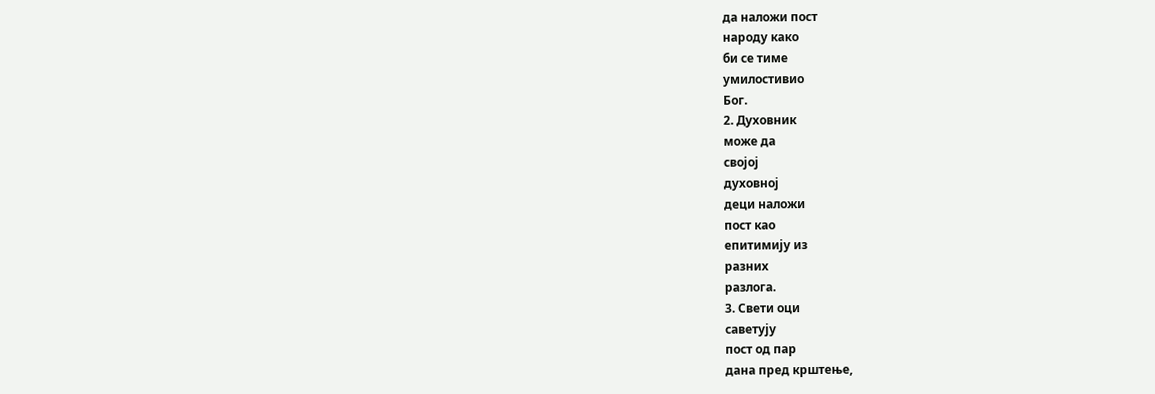да наложи пост
народу како
би се тиме
умилостивио
Бог.
2. Духовник
може да
својој
духовној
деци наложи
пост као
епитимију из
разних
разлога.
3. Свети оци
саветују
пост од пар
дана пред крштење,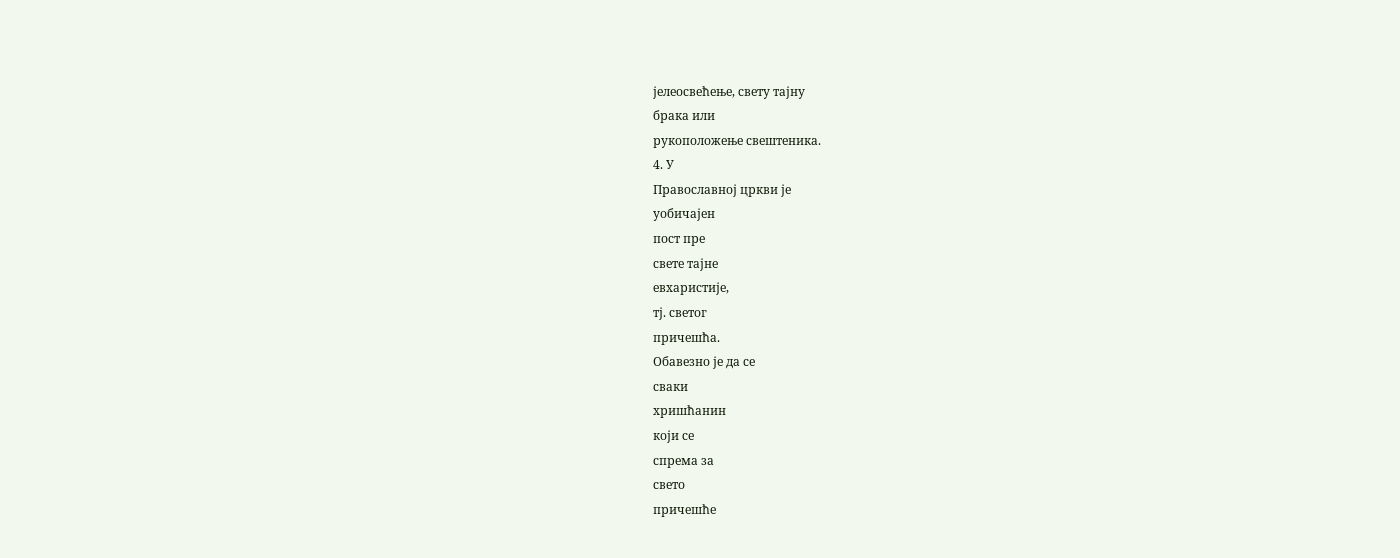јелеосвећење, свету тајну
брака или
рукоположење свештеника.
4. У
Православној цркви је
уобичајен
пост пре
свете тајне
евхаристије,
тј. светог
причешћа.
Обавезно је да се
сваки
хришћанин
који се
спрема за
свето
причешће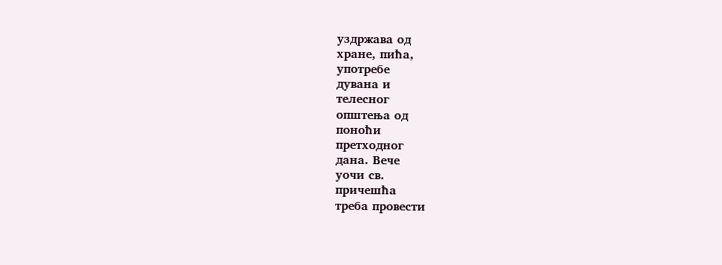уздржава од
хране, пића,
употребе
дувана и
телесног
општења од
поноћи
претходног
дана. Вече
уочи св.
причешћа
треба провести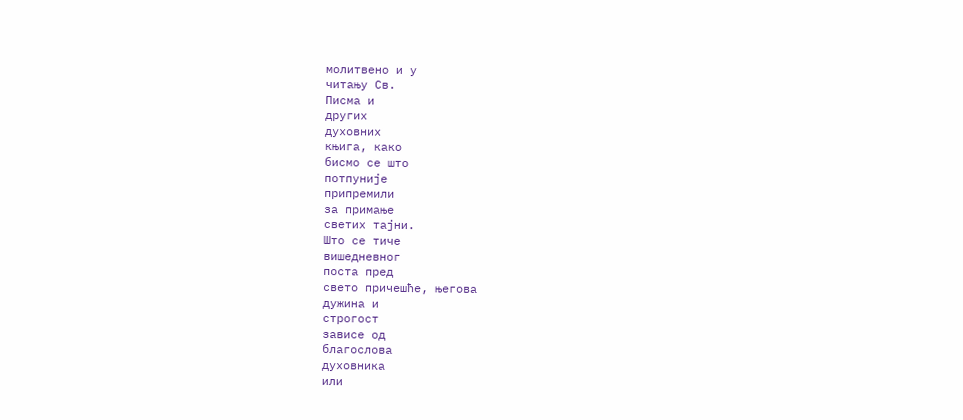молитвено и у
читању Св.
Писма и
других
духовних
књига, како
бисмо се што
потпуније
припремили
за примање
светих тајни.
Што се тиче
вишедневног
поста пред
свето причешће, његова
дужина и
строгост
зависе од
благослова
духовника
или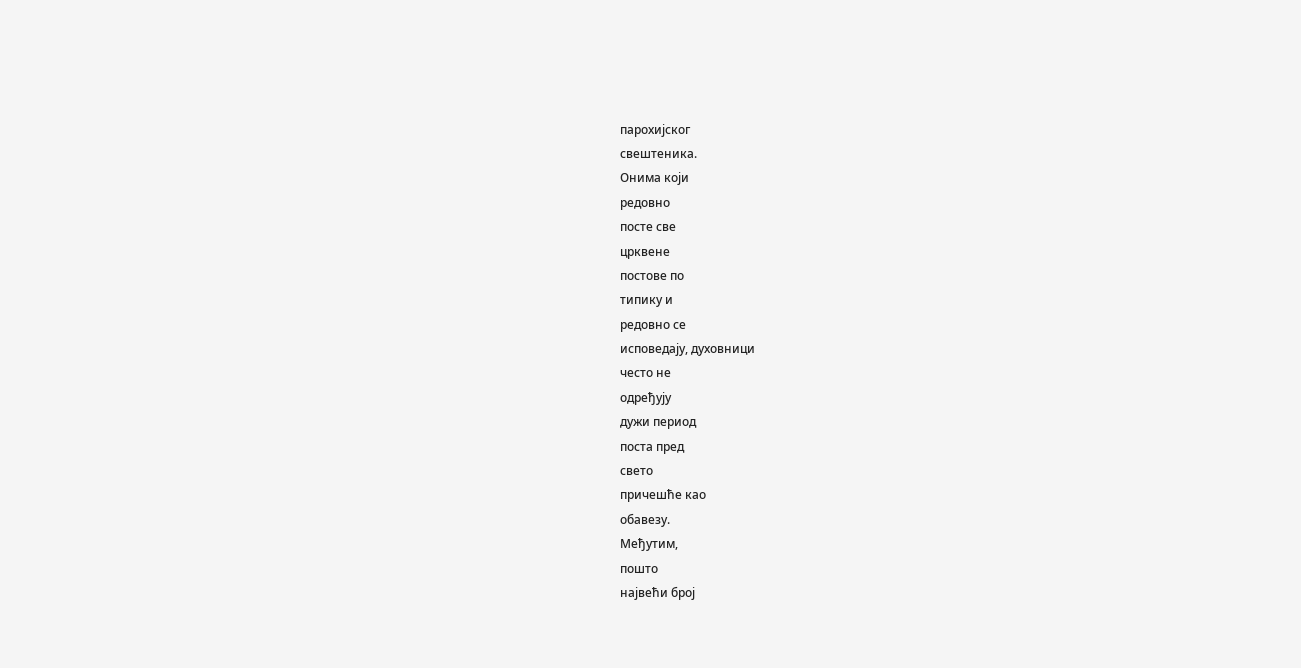парохијског
свештеника.
Онима који
редовно
посте све
црквене
постове по
типику и
редовно се
исповедају, духовници
често не
одређују
дужи период
поста пред
свето
причешће као
обавезу.
Међутим,
пошто
највећи број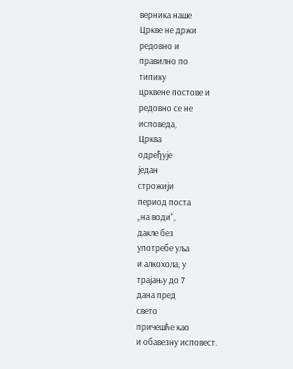верника наше
Цркве не држи
редовно и
правилно по
типику
црквене постове и
редовно се не
исповеда,
Црква
одређује
један
строжији
период поста
„на води“,
дакле без
употребе уља
и алкохола, у
трајању до 7
дана пред
свето
причешће као
и обавезну исповест.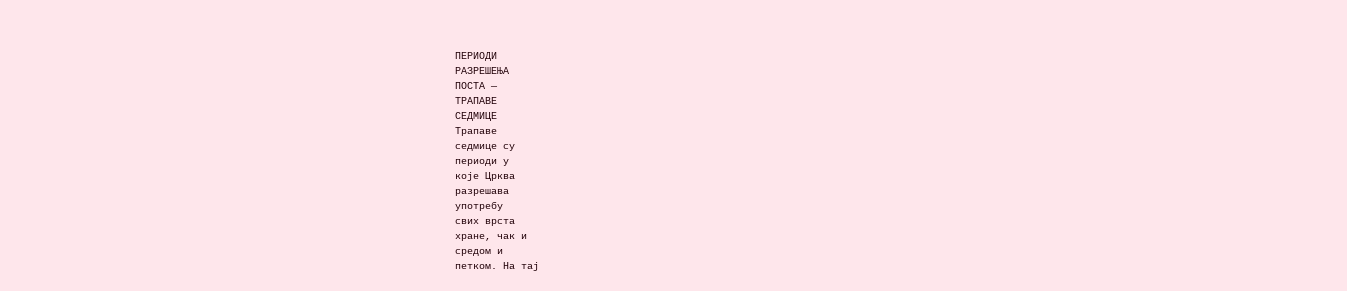ПЕРИОДИ
РАЗРЕШЕЊА
ПОСТА —
ТРАПАВЕ
СЕДМИЦЕ
Трапаве
седмице су
периоди у
које Црква
разрешава
употребу
свих врста
хране, чак и
средом и
петком. На тај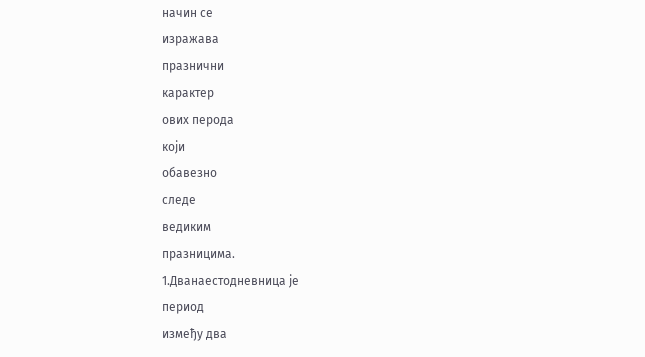начин се
изражава
празнични
карактер
ових перода
који
обавезно
следе
ведиким
празницима.
1.Дванаестодневница је
период
између два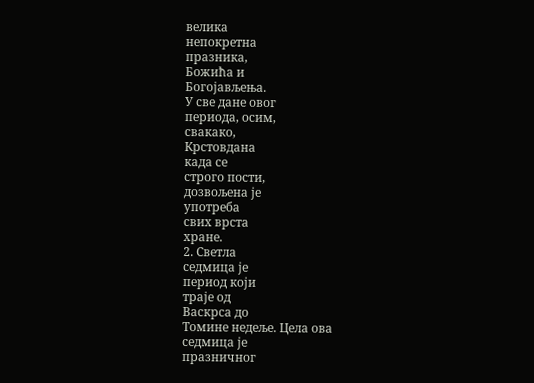велика
непокретна
празника,
Божића и
Богојављења.
У све дане овог
периода, осим,
свакако,
Крстовдана
када се
строго пости,
дозвољена је
употреба
свих врста
хране.
2. Светла
седмица је
период који
траје од
Васкрса до
Томине недеље. Цела ова
седмица је
празничног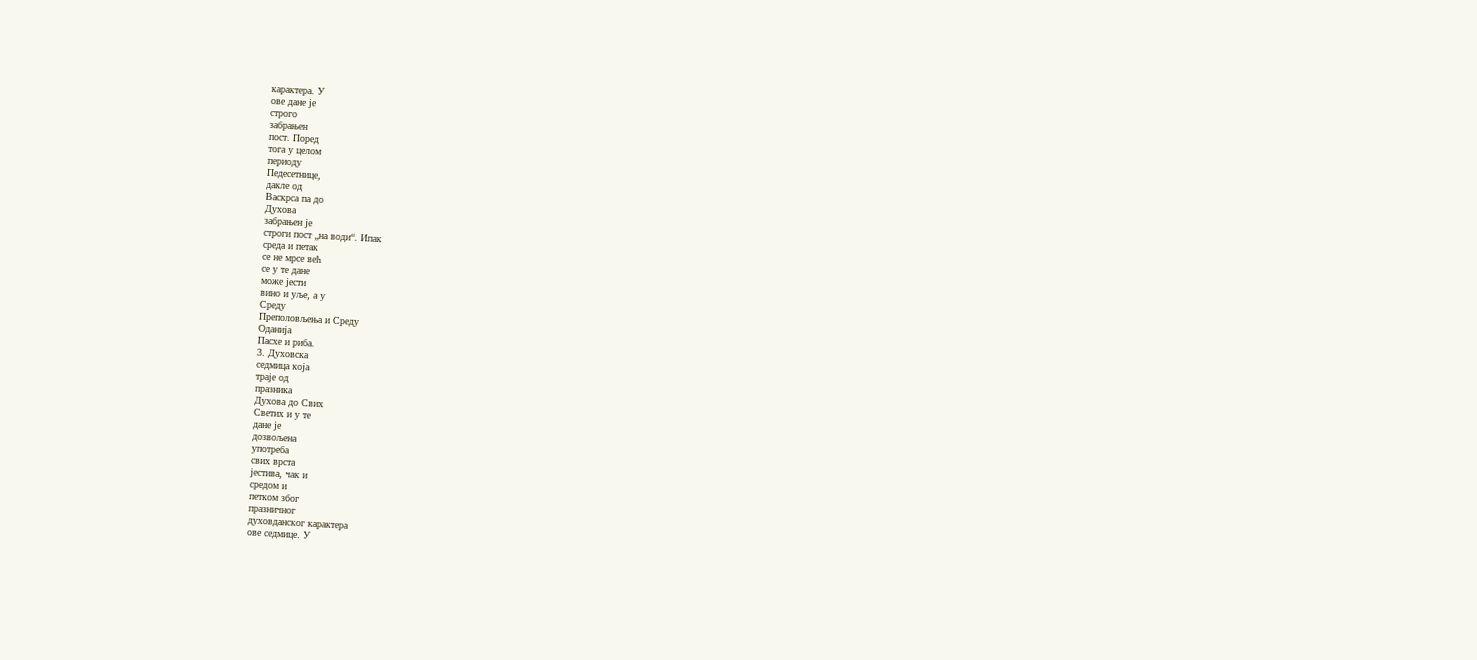карактера. У
ове дане је
строго
забрањен
пост. Поред
тога у целом
периоду
Педесетнице,
дакле од
Васкрса па до
Духова
забрањен је
строги пост „на води“. Ипак
среда и петак
се не мрсе већ
се у те дане
може јести
вино и уље, а у
Среду
Преполовљења и Среду
Оданија
Пасхе и риба.
3. Духовска
седмица која
траје од
празника
Духова до Свих
Светих и у те
дане је
дозвољена
употреба
свих врста
јестива, чак и
средом и
петком због
празничног
духовданског карактера
ове седмице. У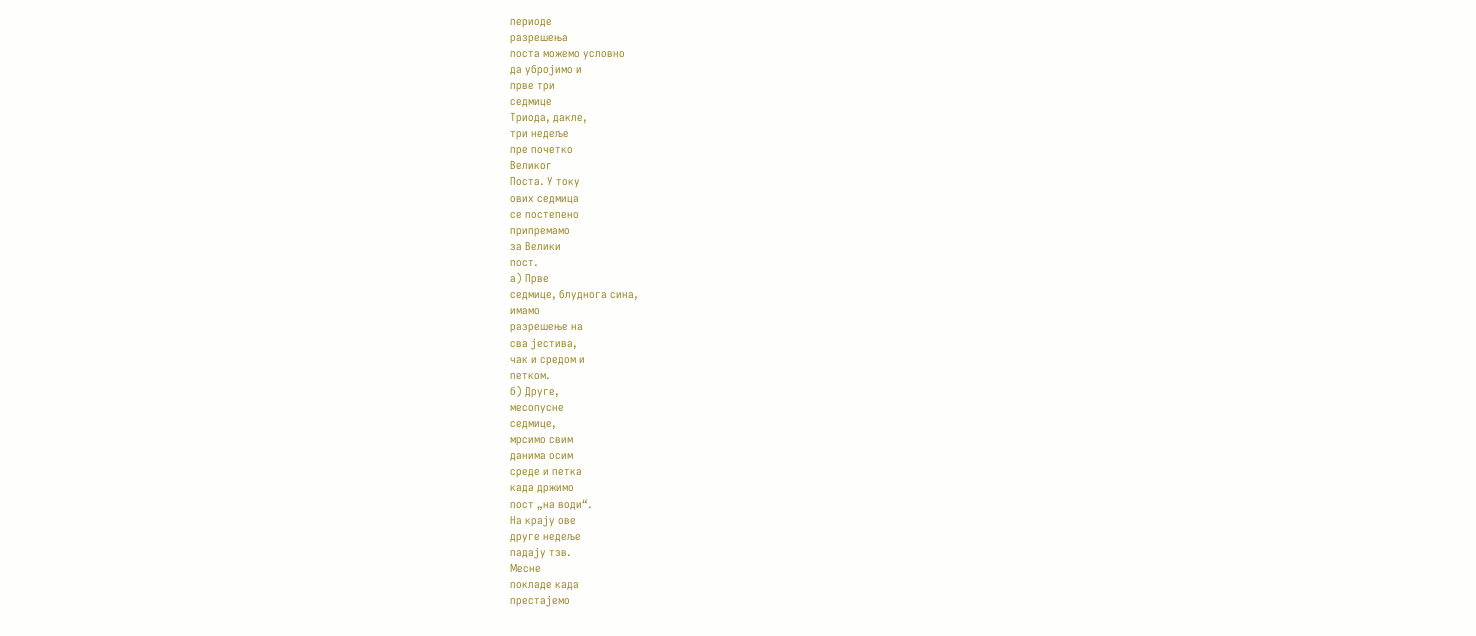периоде
разрешења
поста можемо условно
да убројимо и
прве три
седмице
Триода, дакле,
три недеље
пре почетко
Великог
Поста. У току
ових седмица
се постепено
припремамо
за Велики
пост.
а) Прве
седмице, блуднога сина,
имамо
разрешење на
сва јестива,
чак и средом и
петком.
б) Друге,
месопусне
седмице,
мрсимо свим
данима осим
среде и петка
када држимо
пост „на води“.
На крају ове
друге недеље
падају тзв.
Месне
покладе када
престајемо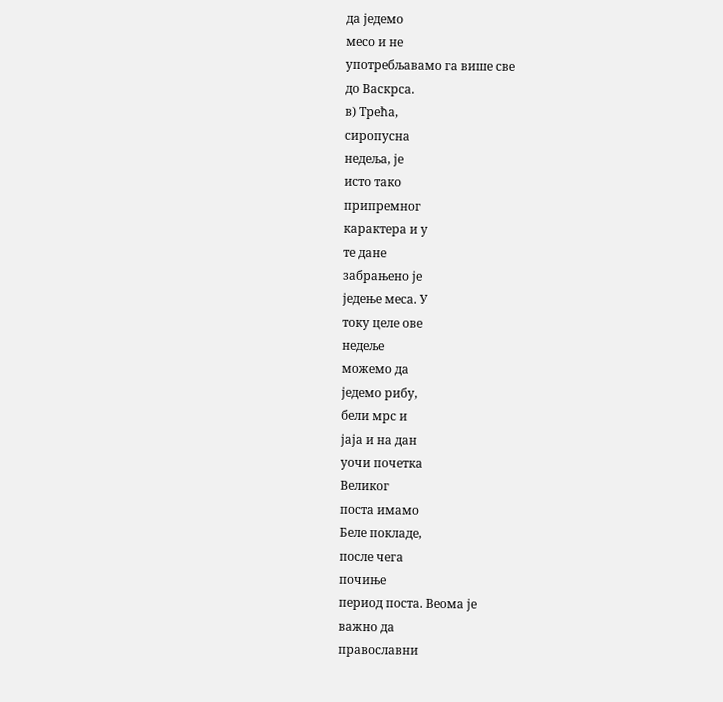да једемо
месо и не
употребљавамо га више све
до Васкрса.
в) Трећа,
сиропусна
недеља, је
исто тако
припремног
карактера и у
те дане
забрањено је
једење меса. У
току целе ове
недеље
можемо да
једемо рибу,
бели мрс и
јаја и на дан
уочи почетка
Великог
поста имамо
Беле покладе,
после чега
почиње
период поста. Веома је
важно да
православни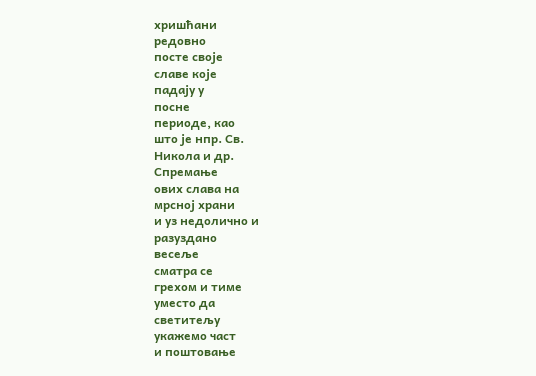хришћани
редовно
посте своје
славе које
падају у
посне
периоде, као
што је нпр. Св.
Никола и др.
Спремање
ових слава на
мрсној храни
и уз недолично и
разуздано
весеље
сматра се
грехом и тиме
уместо да
светитељу
укажемо част
и поштовање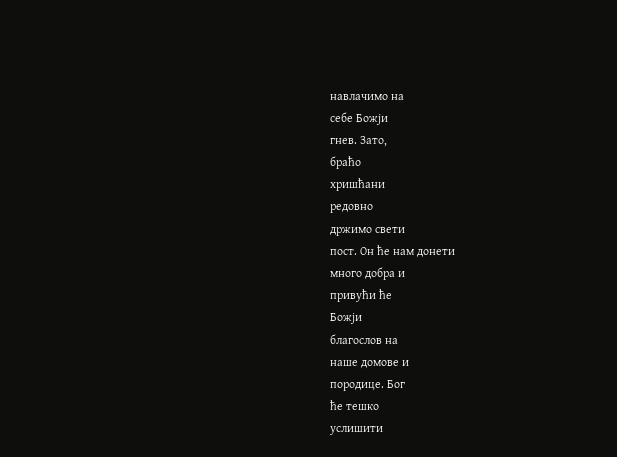навлачимо на
себе Божји
гнев. Зато,
браћо
хришћани
редовно
држимо свети
пост. Он ће нам донети
много добра и
привући ће
Божји
благослов на
наше домове и
породице. Бог
ће тешко
услишити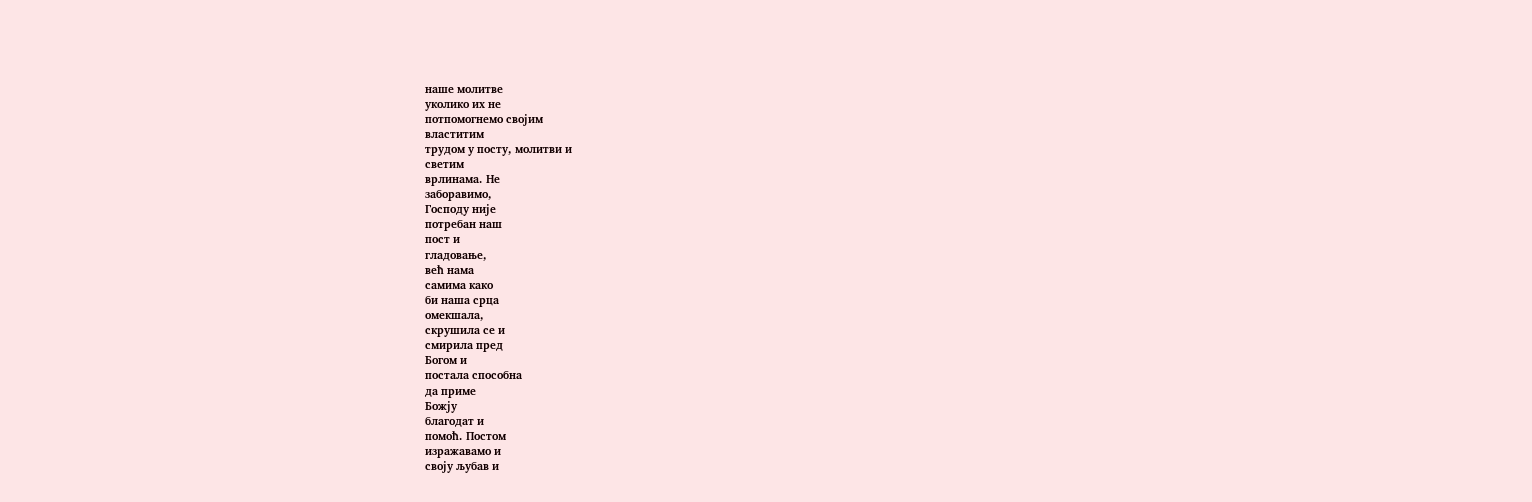наше молитве
уколико их не
потпомогнемо својим
властитим
трудом у посту, молитви и
светим
врлинама. Не
заборавимо,
Господу није
потребан наш
пост и
гладовање,
већ нама
самима како
би наша срца
омекшала,
скрушила се и
смирила пред
Богом и
постала способна
да приме
Божју
благодат и
помоћ. Постом
изражавамо и
своју љубав и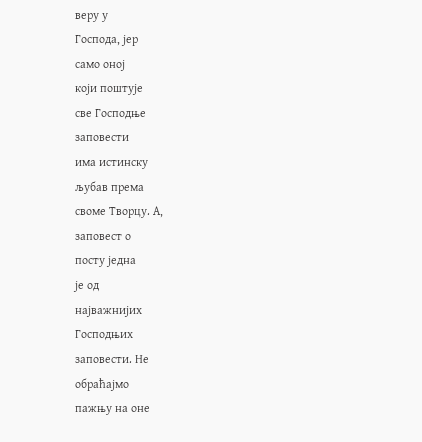веру у
Господа, јер
само оној
који поштује
све Господње
заповести
има истинску
љубав према
своме Творцу. А,
заповест о
посту једна
је од
најважнијих
Господњих
заповести. Не
обраћајмо
пажњу на оне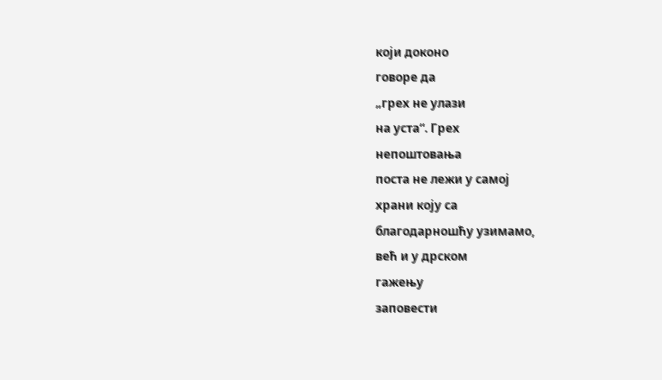који доконо
говоре да
„грех не улази
на уста“. Грех
непоштовања
поста не лежи у самој
храни коју са
благодарношћу узимамо,
већ и у дрском
гажењу
заповести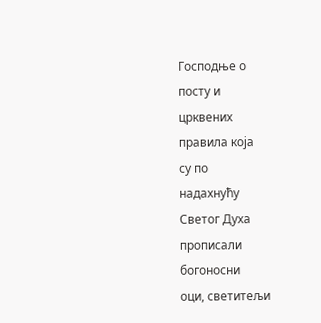Господње о
посту и
црквених
правила која
су по
надахнућу
Светог Духа
прописали
богоносни
оци, светитељи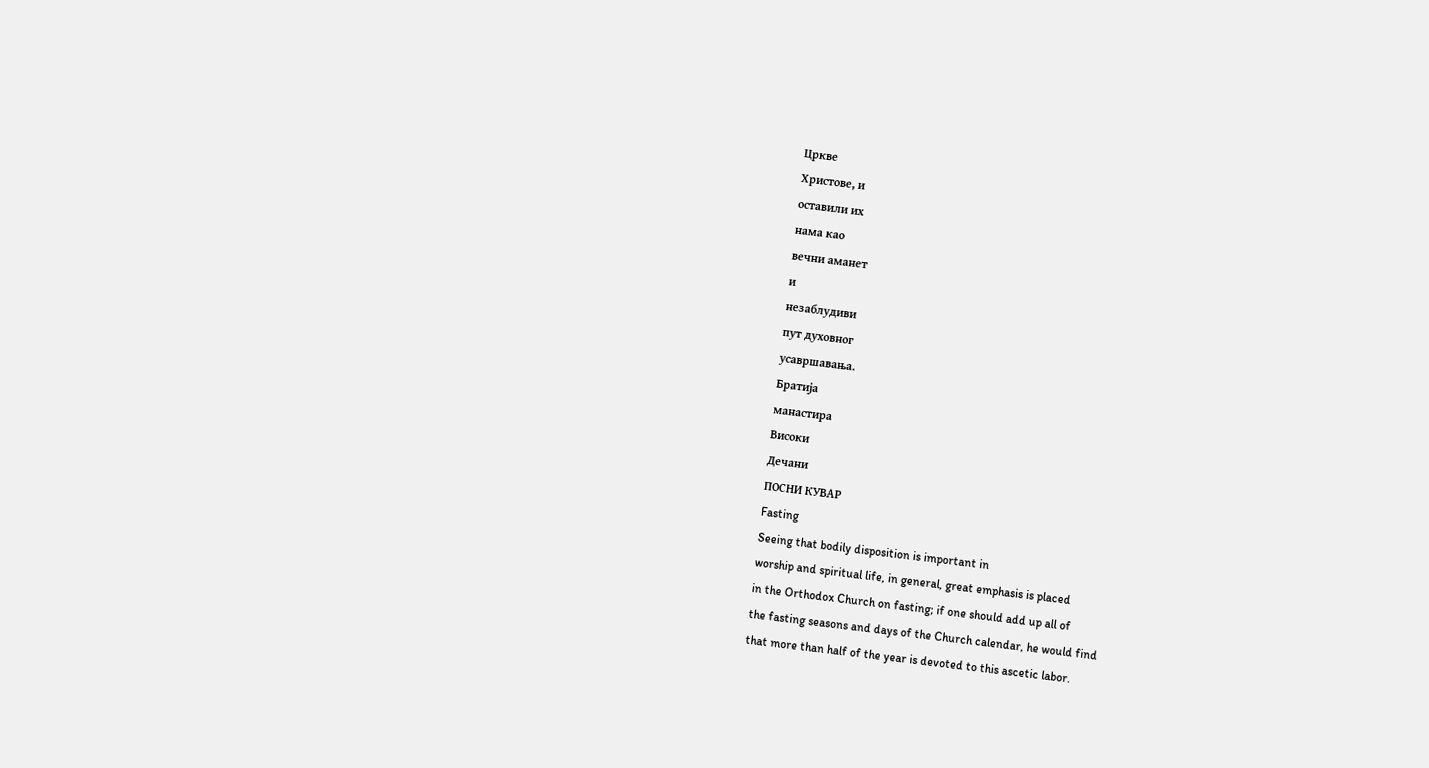Цркве
Христове, и
оставили их
нама као
вечни аманет
и
незаблудиви
пут духовног
усавршавања.
Братија
манастира
Високи
Дечани
ПОСНИ КУВАР
Fasting
Seeing that bodily disposition is important in
worship and spiritual life, in general, great emphasis is placed
in the Orthodox Church on fasting; if one should add up all of
the fasting seasons and days of the Church calendar, he would find
that more than half of the year is devoted to this ascetic labor.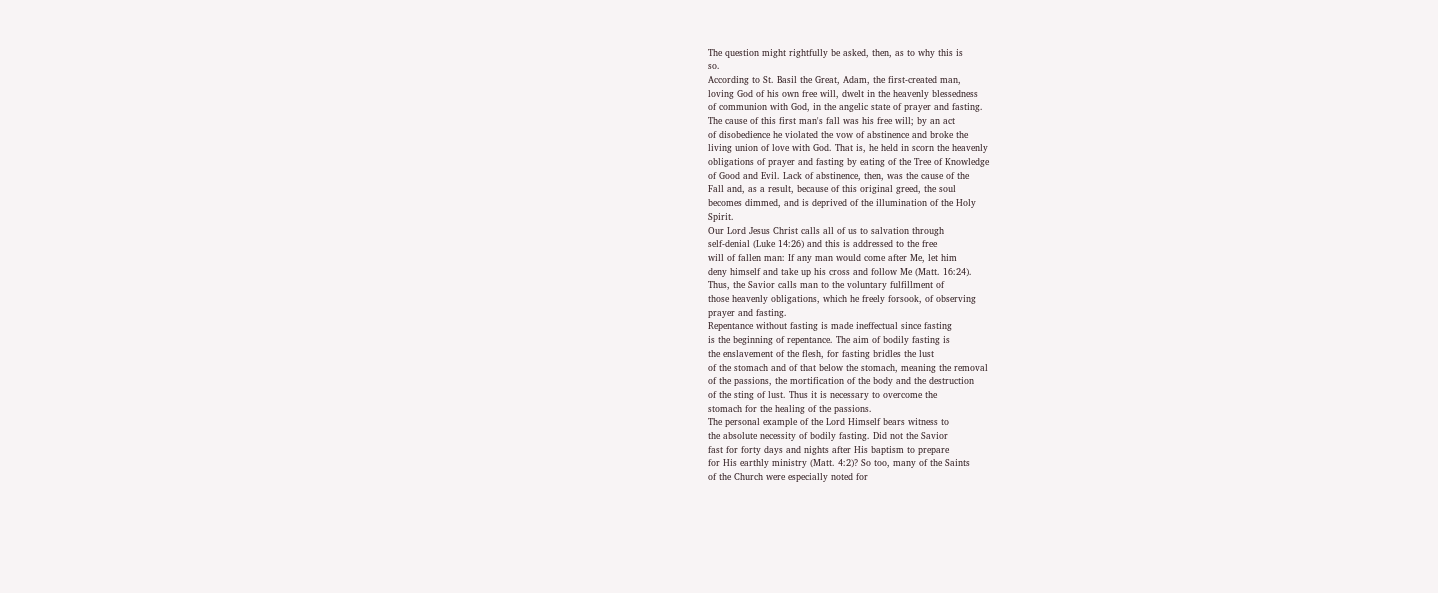The question might rightfully be asked, then, as to why this is
so.
According to St. Basil the Great, Adam, the first-created man,
loving God of his own free will, dwelt in the heavenly blessedness
of communion with God, in the angelic state of prayer and fasting.
The cause of this first man's fall was his free will; by an act
of disobedience he violated the vow of abstinence and broke the
living union of love with God. That is, he held in scorn the heavenly
obligations of prayer and fasting by eating of the Tree of Knowledge
of Good and Evil. Lack of abstinence, then, was the cause of the
Fall and, as a result, because of this original greed, the soul
becomes dimmed, and is deprived of the illumination of the Holy
Spirit.
Our Lord Jesus Christ calls all of us to salvation through
self-denial (Luke 14:26) and this is addressed to the free
will of fallen man: If any man would come after Me, let him
deny himself and take up his cross and follow Me (Matt. 16:24).
Thus, the Savior calls man to the voluntary fulfillment of
those heavenly obligations, which he freely forsook, of observing
prayer and fasting.
Repentance without fasting is made ineffectual since fasting
is the beginning of repentance. The aim of bodily fasting is
the enslavement of the flesh, for fasting bridles the lust
of the stomach and of that below the stomach, meaning the removal
of the passions, the mortification of the body and the destruction
of the sting of lust. Thus it is necessary to overcome the
stomach for the healing of the passions.
The personal example of the Lord Himself bears witness to
the absolute necessity of bodily fasting. Did not the Savior
fast for forty days and nights after His baptism to prepare
for His earthly ministry (Matt. 4:2)? So too, many of the Saints
of the Church were especially noted for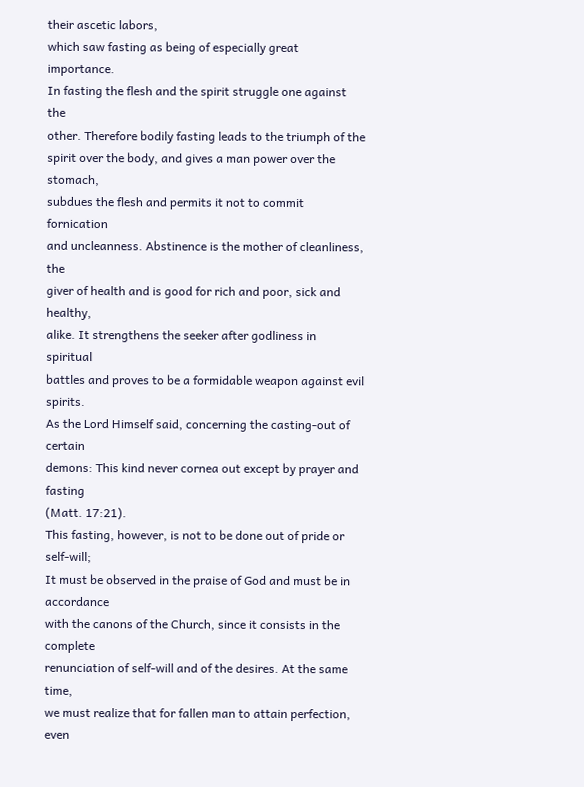their ascetic labors,
which saw fasting as being of especially great importance.
In fasting the flesh and the spirit struggle one against the
other. Therefore bodily fasting leads to the triumph of the
spirit over the body, and gives a man power over the stomach,
subdues the flesh and permits it not to commit fornication
and uncleanness. Abstinence is the mother of cleanliness, the
giver of health and is good for rich and poor, sick and healthy,
alike. It strengthens the seeker after godliness in spiritual
battles and proves to be a formidable weapon against evil spirits.
As the Lord Himself said, concerning the casting-out of certain
demons: This kind never cornea out except by prayer and fasting
(Matt. 17:21).
This fasting, however, is not to be done out of pride or self-will;
It must be observed in the praise of God and must be in accordance
with the canons of the Church, since it consists in the complete
renunciation of self-will and of the desires. At the same time,
we must realize that for fallen man to attain perfection, even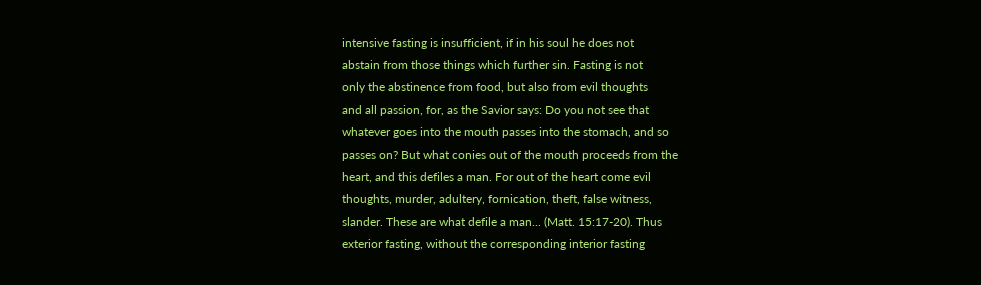intensive fasting is insufficient, if in his soul he does not
abstain from those things which further sin. Fasting is not
only the abstinence from food, but also from evil thoughts
and all passion, for, as the Savior says: Do you not see that
whatever goes into the mouth passes into the stomach, and so
passes on? But what conies out of the mouth proceeds from the
heart, and this defiles a man. For out of the heart come evil
thoughts, murder, adultery, fornication, theft, false witness,
slander. These are what defile a man... (Matt. 15:17-20). Thus
exterior fasting, without the corresponding interior fasting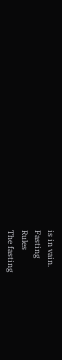is in vain.
Fasting
Rules
The fasting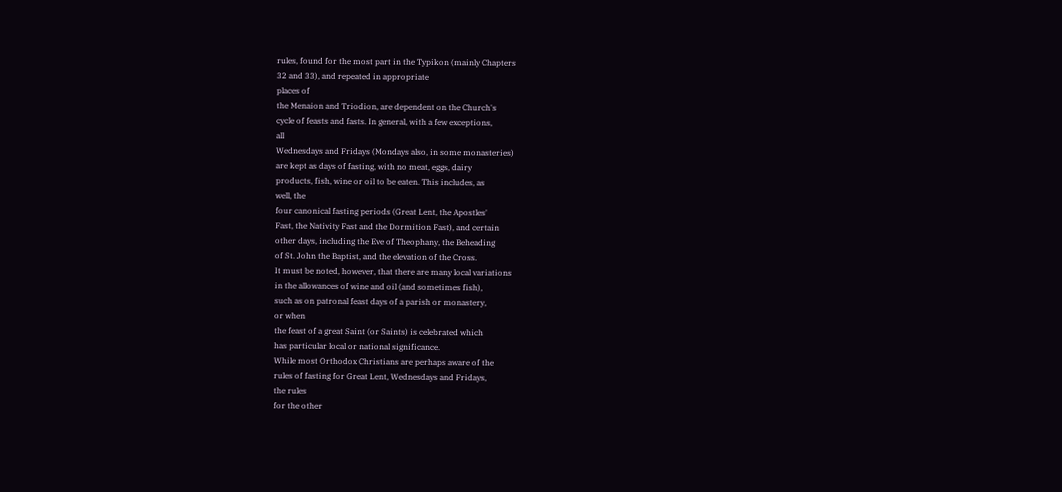rules, found for the most part in the Typikon (mainly Chapters
32 and 33), and repeated in appropriate
places of
the Menaion and Triodion, are dependent on the Church's
cycle of feasts and fasts. In general, with a few exceptions,
all
Wednesdays and Fridays (Mondays also, in some monasteries)
are kept as days of fasting, with no meat, eggs, dairy
products, fish, wine or oil to be eaten. This includes, as
well, the
four canonical fasting periods (Great Lent, the Apostles'
Fast, the Nativity Fast and the Dormition Fast), and certain
other days, including the Eve of Theophany, the Beheading
of St. John the Baptist, and the elevation of the Cross.
It must be noted, however, that there are many local variations
in the allowances of wine and oil (and sometimes fish),
such as on patronal feast days of a parish or monastery,
or when
the feast of a great Saint (or Saints) is celebrated which
has particular local or national significance.
While most Orthodox Christians are perhaps aware of the
rules of fasting for Great Lent, Wednesdays and Fridays,
the rules
for the other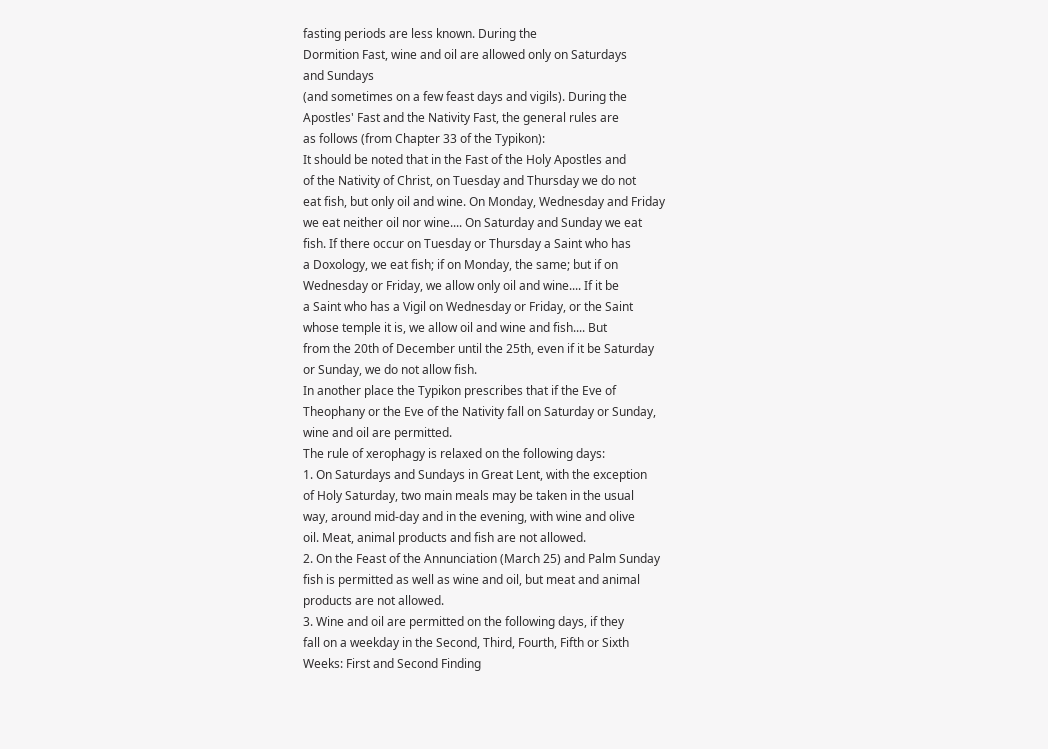fasting periods are less known. During the
Dormition Fast, wine and oil are allowed only on Saturdays
and Sundays
(and sometimes on a few feast days and vigils). During the
Apostles' Fast and the Nativity Fast, the general rules are
as follows (from Chapter 33 of the Typikon):
It should be noted that in the Fast of the Holy Apostles and
of the Nativity of Christ, on Tuesday and Thursday we do not
eat fish, but only oil and wine. On Monday, Wednesday and Friday
we eat neither oil nor wine.... On Saturday and Sunday we eat
fish. If there occur on Tuesday or Thursday a Saint who has
a Doxology, we eat fish; if on Monday, the same; but if on
Wednesday or Friday, we allow only oil and wine.... If it be
a Saint who has a Vigil on Wednesday or Friday, or the Saint
whose temple it is, we allow oil and wine and fish.... But
from the 20th of December until the 25th, even if it be Saturday
or Sunday, we do not allow fish.
In another place the Typikon prescribes that if the Eve of
Theophany or the Eve of the Nativity fall on Saturday or Sunday,
wine and oil are permitted.
The rule of xerophagy is relaxed on the following days:
1. On Saturdays and Sundays in Great Lent, with the exception
of Holy Saturday, two main meals may be taken in the usual
way, around mid-day and in the evening, with wine and olive
oil. Meat, animal products and fish are not allowed.
2. On the Feast of the Annunciation (March 25) and Palm Sunday
fish is permitted as well as wine and oil, but meat and animal
products are not allowed.
3. Wine and oil are permitted on the following days, if they
fall on a weekday in the Second, Third, Fourth, Fifth or Sixth
Weeks: First and Second Finding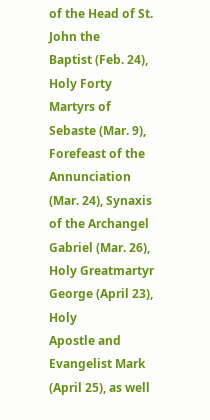of the Head of St. John the
Baptist (Feb. 24), Holy Forty Martyrs of Sebaste (Mar. 9),
Forefeast of the Annunciation (Mar. 24), Synaxis of the Archangel
Gabriel (Mar. 26), Holy Greatmartyr George (April 23), Holy
Apostle and Evangelist Mark (April 25), as well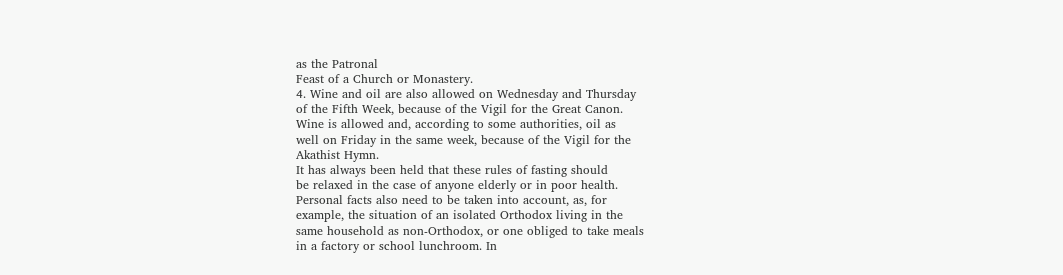as the Patronal
Feast of a Church or Monastery.
4. Wine and oil are also allowed on Wednesday and Thursday
of the Fifth Week, because of the Vigil for the Great Canon.
Wine is allowed and, according to some authorities, oil as
well on Friday in the same week, because of the Vigil for the
Akathist Hymn.
It has always been held that these rules of fasting should
be relaxed in the case of anyone elderly or in poor health.
Personal facts also need to be taken into account, as, for
example, the situation of an isolated Orthodox living in the
same household as non-Orthodox, or one obliged to take meals
in a factory or school lunchroom. In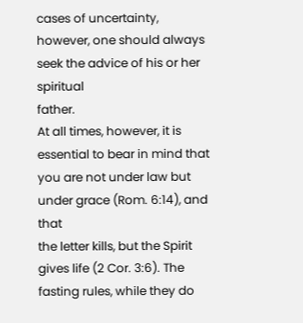cases of uncertainty,
however, one should always seek the advice of his or her spiritual
father.
At all times, however, it is essential to bear in mind that
you are not under law but under grace (Rom. 6:14), and that
the letter kills, but the Spirit gives life (2 Cor. 3:6). The
fasting rules, while they do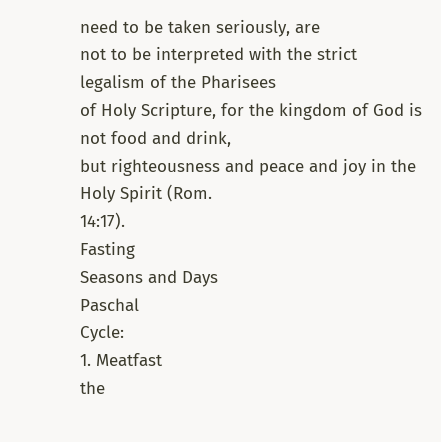need to be taken seriously, are
not to be interpreted with the strict legalism of the Pharisees
of Holy Scripture, for the kingdom of God is not food and drink,
but righteousness and peace and joy in the Holy Spirit (Rom.
14:17).
Fasting
Seasons and Days
Paschal
Cycle:
1. Meatfast
the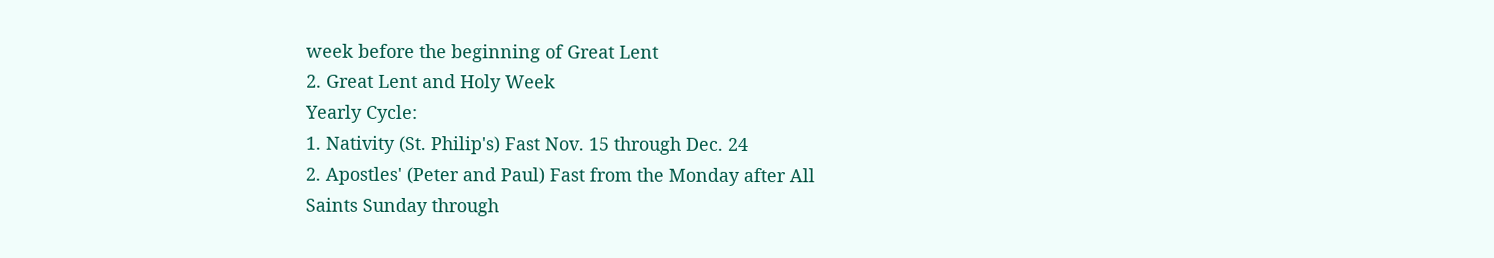week before the beginning of Great Lent
2. Great Lent and Holy Week
Yearly Cycle:
1. Nativity (St. Philip's) Fast Nov. 15 through Dec. 24
2. Apostles' (Peter and Paul) Fast from the Monday after All
Saints Sunday through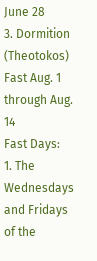June 28
3. Dormition (Theotokos) Fast Aug. 1 through Aug. 14
Fast Days:
1. The Wednesdays and Fridays of the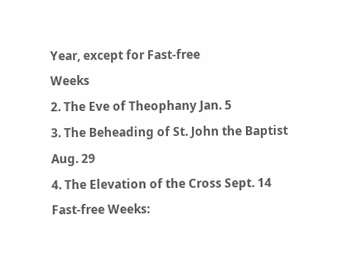Year, except for Fast-free
Weeks
2. The Eve of Theophany Jan. 5
3. The Beheading of St. John the Baptist Aug. 29
4. The Elevation of the Cross Sept. 14
Fast-free Weeks: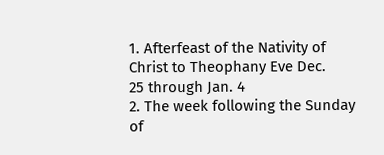1. Afterfeast of the Nativity of Christ to Theophany Eve Dec.
25 through Jan. 4
2. The week following the Sunday of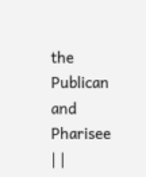the Publican and Pharisee
| |